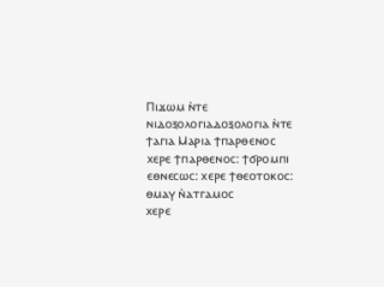Ⲡⲓϫⲱⲙ ⲛ̀ⲧⲉ ⲛⲓⲇⲟⲝⲟⲗⲟⲅⲓⲁⲇⲟⲝⲟⲗⲟⲅⲓⲁ ⲛ̀ⲧⲉ ϯⲁⲅⲓⲁ Ⲙⲁⲣⲓⲁ ϯⲡⲁⲣⲑⲉⲛⲟⲥ
ⲭⲉⲣⲉ ϯⲡⲁⲣⲑⲉⲛⲟⲥ: ϯϭⲣⲟⲙⲡⲓ ⲉⲑⲛⲉⲥⲱⲥ: ⲭⲉⲣⲉ ϯⲑⲉⲟⲧⲟⲕⲟⲥ: ⲑⲙⲁⲩ ⲛ̀ⲁⲧⲅⲁⲙⲟⲥ
ⲭⲉⲣⲉ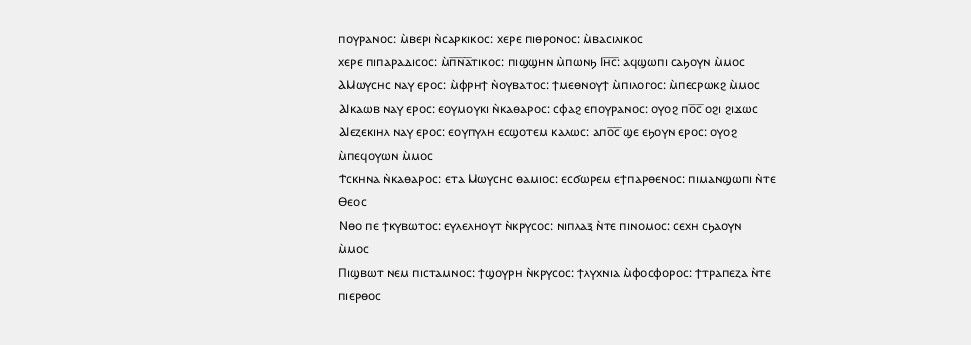ⲡⲟⲩⲣⲁⲛⲟⲥ: ⲙ̀ⲃⲉⲣⲓ ⲛ̀ⲥⲁⲣⲕⲓⲕⲟⲥ: ⲭⲉⲣⲉ ⲡⲓⲑⲣⲟⲛⲟⲥ: ⲙ̀ⲃⲁⲥⲓⲗⲓⲕⲟⲥ
ⲭⲉⲣⲉ ⲡⲓⲡⲁⲣⲁⲇⲓⲥⲟⲥ: ⲙ̀ⲡ̅ⲛ̅ⲁ̅ⲧⲓⲕⲟⲥ: ⲡⲓϣϣⲏⲛ ⲙ̀ⲡⲱⲛϧ Ⲓⲏ̅ⲥ̅: ⲁϥϣⲱⲡⲓ ⲥⲁϧⲟⲩⲛ ⲙ̀ⲙⲟⲥ
ⲀⲘⲱⲩⲥⲏⲥ ⲛⲁⲩ ⲉⲣⲟⲥ: ⲙ̀ⲫⲣⲏϯ ⲛ̀ⲟⲩⲃⲁⲧⲟⲥ: ϯⲙⲉⲑⲛⲟⲩϯ ⲙ̀ⲡⲓⲗⲟⲅⲟⲥ: ⲙ̀ⲡⲉⲥⲣⲱⲕϩ ⲙ̀ⲙⲟⲥ
ⲀⲒⲕⲁⲱⲃ ⲛⲁⲩ ⲉⲣⲟⲥ: ⲉⲟⲩⲙⲟⲩⲕⲓ ⲛ̀ⲕⲁⲑⲁⲣⲟⲥ: ⲥⲫⲁϩ ⲉⲡⲟⲩⲣⲁⲛⲟⲥ: ⲟⲩⲟϩ ⲡⲟ̅ⲥ̅ ⲟϩⲓ ϩⲓϫⲱⲥ
ⲀⲒⲉⲍⲉⲕⲓⲏⲗ ⲛⲁⲩ ⲉⲣⲟⲥ: ⲉⲟⲩⲡⲩⲗⲏ ⲉⲥϣⲟⲧⲉⲙ ⲕⲁⲗⲱⲥ: ⲁⲡⲟ̅ⲥ̅ ϣⲉ ⲉϧⲟⲩⲛ ⲉⲣⲟⲥ: ⲟⲩⲟϩ ⲙ̀ⲡⲉϥⲟⲩⲱⲛ ⲙ̀ⲙⲟⲥ
Ϯⲥⲕⲏⲛⲁ ⲛ̀ⲕⲁⲑⲁⲣⲟⲥ: ⲉⲧⲁ Ⲙⲱⲩⲥⲏⲥ ⲑⲁⲙⲓⲟⲥ: ⲉⲥϭⲱⲣⲉⲙ ⲉϯⲡⲁⲣⲑⲉⲛⲟⲥ: ⲡⲓⲙⲁⲛϣⲱⲡⲓ ⲛ̀ⲧⲉ Ⲑⲉⲟⲥ
Ⲛⲑⲟ ⲡⲉ ϯⲕⲩⲃⲱⲧⲟⲥ: ⲉⲩⲗⲉⲗⲏⲟⲩⲧ ⲛ̀ⲕⲣⲩⲥⲟⲥ: ⲛⲓⲡⲗⲁⲝ ⲛ̀ⲧⲉ ⲡⲓⲛⲟⲙⲟⲥ: ⲥⲉⲭⲏ ⲥϧⲁⲟⲩⲛ ⲙ̀ⲙⲟⲥ
Ⲡⲓϣⲃⲱⲧ ⲛⲉⲙ ⲡⲓⲥⲧⲁⲙⲛⲟⲥ: ϯϣⲟⲩⲣⲏ ⲛ̀ⲕⲣⲩⲥⲟⲥ: ϯⲗⲩⲭⲛⲓⲁ ⲙ̀ⲫⲟⲥⲫⲟⲣⲟⲥ: ϯⲧⲣⲁⲡⲉⲍⲁ ⲛ̀ⲧⲉ ⲡⲓⲉⲣⲑⲟⲥ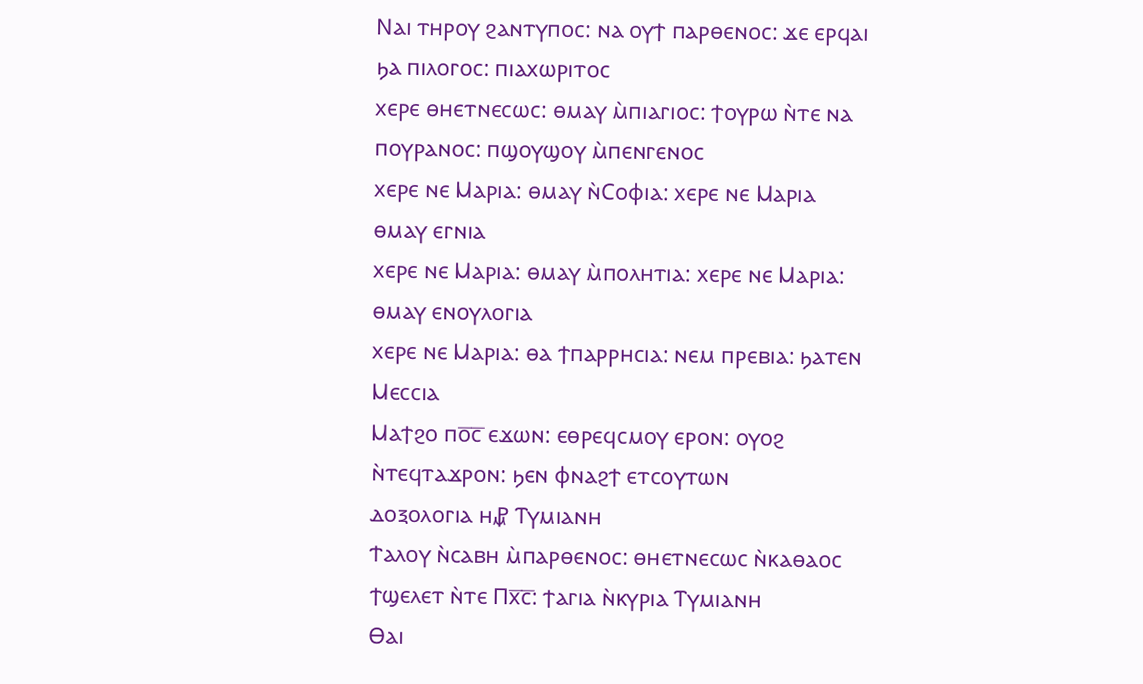Ⲛⲁⲓ ⲧⲏⲣⲟⲩ ϩⲁⲛⲧⲩⲡⲟⲥ: ⲛⲁ ⲟⲩϯ ⲡⲁⲣⲑⲉⲛⲟⲥ: ϫⲉ ⲉⲣϥⲁⲓ ϧⲁ ⲡⲓⲗⲟⲅⲟⲥ: ⲡⲓⲁⲭⲱⲣⲓⲧⲟⲥ
ⲭⲉⲣⲉ ⲑⲏⲉⲧⲛⲉⲥⲱⲥ: ⲑⲙⲁⲩ ⲙ̀ⲡⲓⲁⲅⲓⲟⲥ: ϯⲟⲩⲣⲱ ⲛ̀ⲧⲉ ⲛⲁ ⲡⲟⲩⲣⲁⲛⲟⲥ: ⲡϣⲟⲩϣⲟⲩ ⲙ̀ⲡⲉⲛⲅⲉⲛⲟⲥ
ⲭⲉⲣⲉ ⲛⲉ Ⲙⲁⲣⲓⲁ: ⲑⲙⲁⲩ ⲛ̀Ⲥⲟⲫⲓⲁ: ⲭⲉⲣⲉ ⲛⲉ Ⲙⲁⲣⲓⲁ ⲑⲙⲁⲩ ⲉⲅⲛⲓⲁ
ⲭⲉⲣⲉ ⲛⲉ Ⲙⲁⲣⲓⲁ: ⲑⲙⲁⲩ ⲙ̀ⲡⲟⲗⲏⲧⲓⲁ: ⲭⲉⲣⲉ ⲛⲉ Ⲙⲁⲣⲓⲁ: ⲑⲙⲁⲩ ⲉⲛⲟⲩⲗⲟⲅⲓⲁ
ⲭⲉⲣⲉ ⲛⲉ Ⲙⲁⲣⲓⲁ: ⲑⲁ ϯⲡⲁⲣⲣⲏⲥⲓⲁ: ⲛⲉⲙ ⲡⲣⲉⲃⲓⲁ: ϧⲁⲧⲉⲛ Ⲙⲉⲥⲥⲓⲁ
Ⲙⲁϯϩⲟ ⲡⲟ̅ⲥ̅ ⲉϫⲱⲛ: ⲉⲑⲣⲉϥⲥⲙⲟⲩ ⲉⲣⲟⲛ: ⲟⲩⲟϩ ⲛ̀ⲧⲉϥⲧⲁϫⲣⲟⲛ: ϧⲉⲛ ⲫⲛⲁϩϯ ⲉⲧⲥⲟⲩⲧⲱⲛ
ⲇⲟⲝⲟⲗⲟⲅⲓⲁ ⲏ⳥ Ⲧⲩⲙⲓⲁⲛⲏ
Ϯⲁⲗⲟⲩ ⲛ̀ⲥⲁⲃⲏ ⲙ̀ⲡⲁⲣⲑⲉⲛⲟⲥ: ⲑⲏⲉⲧⲛⲉⲥⲱⲥ ⲛ̀ⲕⲁⲑⲁⲟⲥ
ϯϣⲉⲗⲉⲧ ⲛ̀ⲧⲉ Ⲡⲭ̅ⲥ̅: ϯⲁⲅⲓⲁ ⲛ̀ⲕⲩⲣⲓⲁ Ⲧⲩⲙⲓⲁⲛⲏ
Ⲑⲁⲓ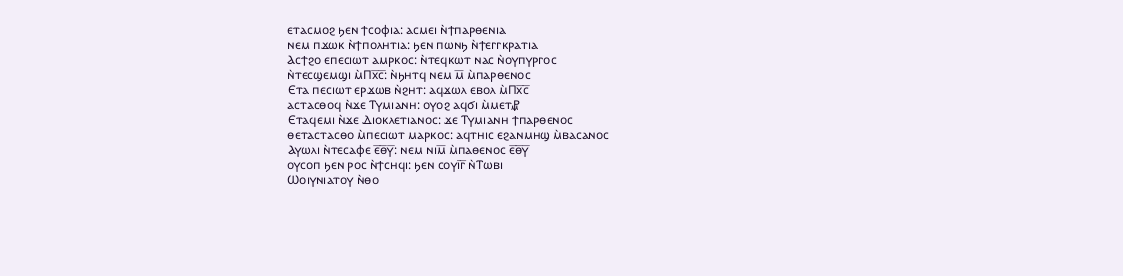ⲉⲧⲁⲥⲙⲟϩ ϧⲉⲛ ϯⲥⲟⲫⲓⲁ: ⲁⲥⲙⲉⲓ ⲛ̀ϯⲡⲁⲣⲑⲉⲛⲓⲁ
ⲛⲉⲙ ⲡϫⲱⲕ ⲛ̀ϯⲡⲟⲗⲏⲧⲓⲁ: ϧⲉⲛ ⲡⲱⲛϧ ⲛ̀ϯⲉⲅⲅⲕⲣⲁⲧⲓⲁ
Ⲁⲥϯϩⲟ ⲉⲡⲉⲥⲓⲱⲧ ⲁⲙⲣⲕⲟⲥ: ⲛ̀ⲧⲉϥⲕⲱⲧ ⲛⲁⲥ ⲛ̀ⲟⲩⲡⲩⲣⲅⲟⲥ
ⲛ̀ⲧⲉⲥϣⲉⲙϣⲓ ⲙ̀Ⲡⲭ̅ⲥ̅: ⲛ̀ϧⲏⲧϥ ⲛⲉⲙ ⲙ̅ ⲙ̀ⲡⲁⲣⲑⲉⲛⲟⲥ
Ⲉⲧⲁ ⲡⲉⲥⲓⲱⲧ ⲉⲣϫⲱⲃ ⲛ̀ϩⲏⲧ: ⲁϥϫⲱⲗ ⲉⲃⲟⲗ ⲙ̀Ⲡⲭ̅ⲥ̅
ⲁⲥⲧⲁⲥⲑⲟϥ ⲛ̀ϫⲉ Ⲧⲩⲙⲓⲁⲛⲏ: ⲟⲩⲟϩ ⲁϥϭⲓ ⲙ̀ⲙⲉⲧ⳥
Ⲉⲧⲁϥⲉⲙⲓ ⲛ̀ϫⲉ Ⲇⲓⲟⲕⲗⲉⲧⲓⲁⲛⲟⲥ: ϫⲉ Ⲧⲩⲙⲓⲁⲛⲏ ϯⲡⲁⲣⲑⲉⲛⲟⲥ
ⲑⲉⲧⲁⲥⲧⲁⲥⲑⲟ ⲙ̀ⲡⲉⲥⲓⲱⲧ ⲙⲁⲣⲕⲟⲥ: ⲁϥⲧⲏⲓⲥ ⲉϩⲁⲛⲙⲏϣ ⲙ̀ⲃⲁⲥⲁⲛⲟⲥ
Ⲁⲩⲱⲗⲓ ⲛ̀ⲧⲉⲥⲁⲫⲉ ⲉ̅ⲑ̅ⲩ̅: ⲛⲉⲙ ⲛⲓⲙ̅ ⲙ̀ⲡⲁⲑⲉⲛⲟⲥ ⲉ̅ⲑ̅ⲩ̅
ⲟⲩⲥⲟⲡ ϧⲉⲛ ⲣⲟⲥ ⲛ̀ϯⲥⲏϥⲓ: ϧⲉⲛ ⲥⲟⲩⲓ̅ⲅ̅ ⲛ̀Ⲧⲱⲃⲓ
Ⲱⲟⲓⲩⲛⲓⲁⲧⲟⲩ ⲛ̀ⲑⲟ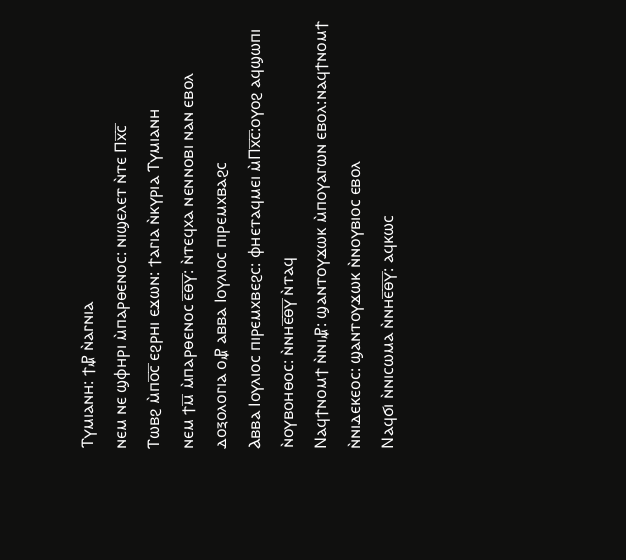Ⲧⲩⲙⲓⲁⲛⲏ: ϯ⳥ ⲛ̀ⲁⲅⲛⲓⲁ
ⲛⲉⲙ ⲛⲉ ϣⲫⲏⲣⲓ ⲙ̀ⲡⲁⲣⲑⲉⲛⲟⲥ: ⲛⲓϣⲉⲗⲉⲧ ⲛ̀ⲧⲉ Ⲡⲭ̅ⲥ̅
Ⲧⲱⲃϩ ⲙ̀ⲡⲟ̅ⲥ̅ ⲉϩⲣⲏⲓ ⲉϫⲱⲛ: ϯⲁⲅⲓⲁ ⲛ̀ⲕⲩⲣⲓⲁ Ⲧⲩⲙⲓⲁⲛⲏ
ⲛⲉⲙ ϯⲙ̅ ⲙ̀ⲡⲁⲣⲑⲉⲛⲟⲥ ⲉ̅ⲑ̅ⲩ̅: ⲛ̀ⲧⲉϥⲭⲁ ⲛⲉⲛⲛⲟⲃⲓ ⲛⲁⲛ ⲉⲃⲟⲗ
ⲇⲟⲝⲟⲗⲟⲅⲓⲁ ⲟ⳥ ⲁⲃⲃⲁ Ⲓⲟⲩⲗⲓⲟⲥ ⲡⲓⲣⲉⲙⲭⲃⲁϩⲥ
Ⲁⲃⲃⲁ Ⲓⲟⲩⲗⲓⲟⲥ ⲡⲓⲣⲉⲙⲭⲃⲉϩⲥ: ⲫⲏⲉⲧⲁϥⲙⲉⲓ ⲙ̀Ⲡⲭ̅ⲥ̅:ⲟⲩⲟϩ ⲁϥϣⲱⲡⲓ ⲛ̀ⲟⲩⲃⲟⲏⲑⲟⲥ: ⲛ̀ⲛⲏⲉ̅ⲑ̅ⲩ̅ ⲛ̀ⲧⲁϥ
Ⲛⲁϥϯⲛⲟⲙϯ ⲛ̀ⲛⲓ⳥: ϣⲁⲛⲧⲟⲩϫⲱⲕ ⲙ̀ⲡⲟⲩⲁⲅⲱⲛ ⲉⲃⲟⲗ:ⲛⲁϥϯⲛⲟⲙϯ ⲛ̀ⲛⲓⲇⲉⲕⲉⲟⲥ: ϣⲁⲛⲧⲟⲩϫⲱⲕ ⲛ̀ⲛⲟⲩⲃⲓⲟⲥ ⲉⲃⲟⲗ
Ⲛⲁϥϭⲓ ⲛ̀ⲛⲓⲥⲱⲙⲁ ⲛ̀ⲛⲏⲉ̅ⲑ̅ⲩ̅: ⲁϥⲕⲱⲥ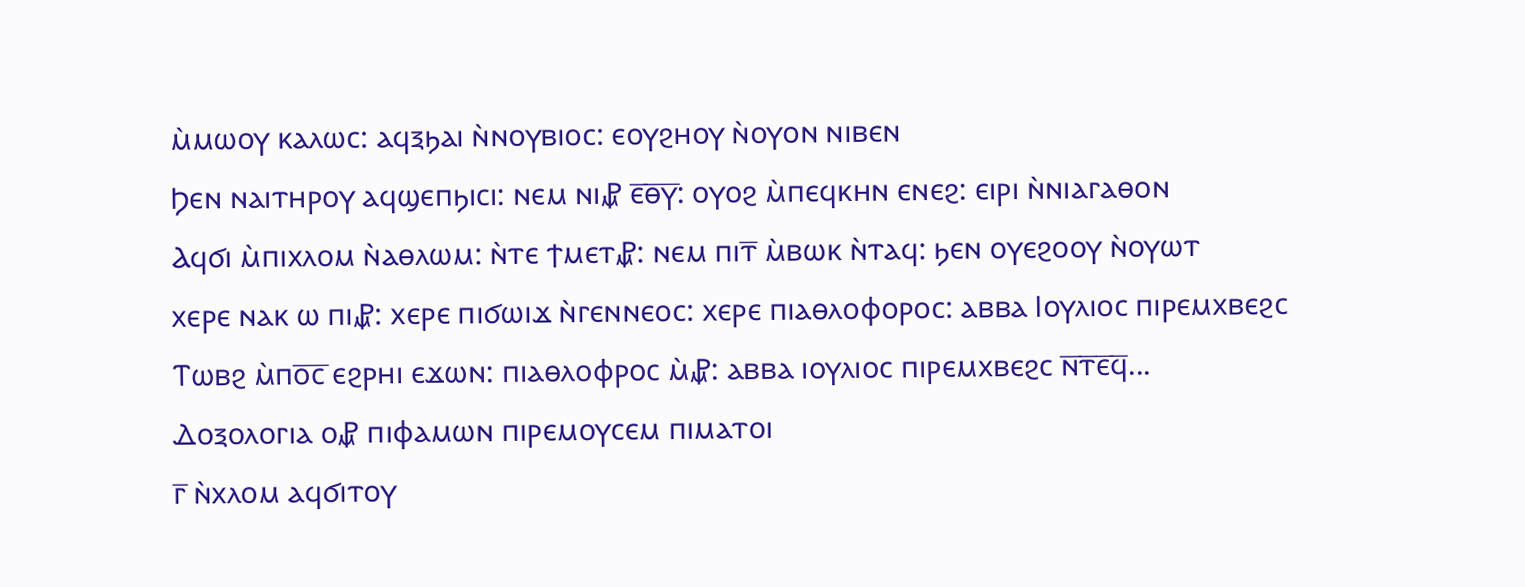ⲙ̀ⲙⲱⲟⲩ ⲕⲁⲗⲱⲥ: ⲁϥⲝϧⲁⲓ ⲛ̀ⲛⲟⲩⲃⲓⲟⲥ: ⲉⲟⲩϩⲏⲟⲩ ⲛ̀ⲟⲩⲟⲛ ⲛⲓⲃⲉⲛ
Ϧⲉⲛ ⲛⲁⲓⲧⲏⲣⲟⲩ ⲁϥϣⲉⲡϧⲓⲥⲓ: ⲛⲉⲙ ⲛⲓ⳥ ⲉ̅ⲑ̅ⲩ̅: ⲟⲩⲟϩ ⲙ̀ⲡⲉϥⲕⲏⲛ ⲉⲛⲉϩ: ⲉⲓⲣⲓ ⲛ̀ⲛⲓⲁⲅⲁⲑⲟⲛ
Ⲁϥϭⲓ ⲙ̀ⲡⲓⲭⲗⲟⲙ ⲛ̀ⲁⲑⲗⲱⲙ: ⲛ̀ⲧⲉ ϯⲙⲉⲧ⳥: ⲛⲉⲙ ⲡⲓⲧ̅ ⲙ̀ⲃⲱⲕ ⲛ̀ⲧⲁϥ: ϧⲉⲛ ⲟⲩⲉϩⲟⲟⲩ ⲛ̀ⲟⲩⲱⲧ
ⲭⲉⲣⲉ ⲛⲁⲕ ⲱ ⲡⲓ⳥: ⲭⲉⲣⲉ ⲡⲓϭⲱⲓϫ ⲛ̀ⲅⲉⲛⲛⲉⲟⲥ: ⲭⲉⲣⲉ ⲡⲓⲁⲑⲗⲟⲫⲟⲣⲟⲥ: ⲁⲃⲃⲁ Ⲓⲟⲩⲗⲓⲟⲥ ⲡⲓⲣⲉⲙⲭⲃⲉϩⲥ
Ⲧⲱⲃϩ ⲙ̀ⲡⲟ̅ⲥ̅ ⲉϩⲣⲏⲓ ⲉϫⲱⲛ: ⲡⲓⲁⲑⲗⲟⲫⲣⲟⲥ ⲙ̀⳥: ⲁⲃⲃⲁ ⲓⲟⲩⲗⲓⲟⲥ ⲡⲓⲣⲉⲙⲭⲃⲉϩⲥ ⲛ̅ⲧ̅ⲉ̅ϥ̅...
Ⲇⲟⲝⲟⲗⲟⲅⲓⲁ ⲟ⳥ ⲡⲓⲫⲁⲙⲱⲛ ⲡⲓⲣⲉⲙⲟⲩⲥⲉⲙ ⲡⲓⲙⲁⲧⲟⲓ
ⲅ̅ ⲛ̀ⲭⲗⲟⲙ ⲁϥϭⲓⲧⲟⲩ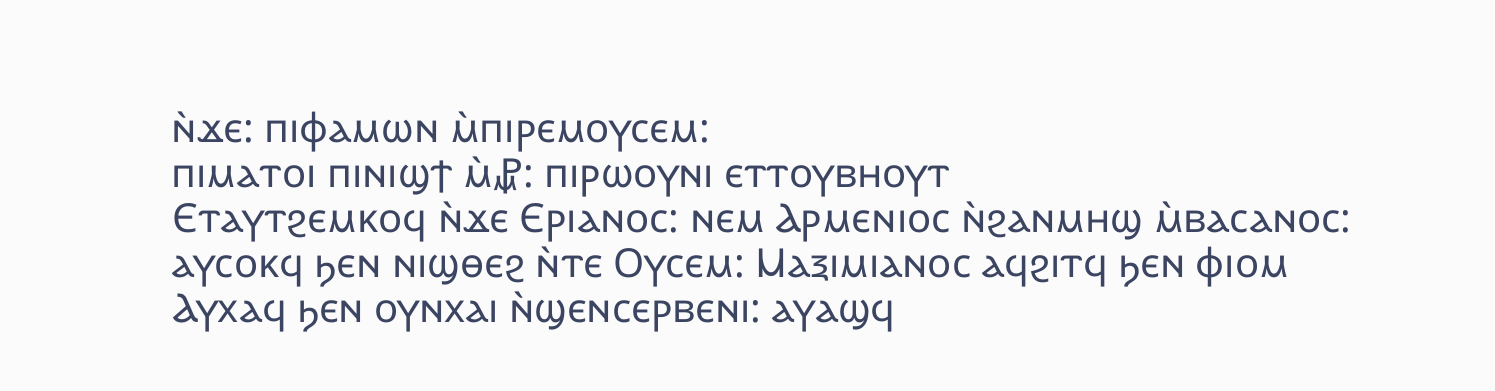ⲛ̀ϫⲉ: ⲡⲓⲫⲁⲙⲱⲛ ⲙ̀ⲡⲓⲣⲉⲙⲟⲩⲥⲉⲙ:
ⲡⲓⲙⲁⲧⲟⲓ ⲡⲓⲛⲓϣϯ ⲙ̀⳥: ⲡⲓⲣⲱⲟⲩⲛⲓ ⲉⲧⲧⲟⲩⲃⲏⲟⲩⲧ
Ⲉⲧⲁⲩⲧϩⲉⲙⲕⲟϥ ⲛ̀ϫⲉ Ⲉⲣⲓⲁⲛⲟⲥ: ⲛⲉⲙ Ⲁⲣⲙⲉⲛⲓⲟⲥ ⲛ̀ϩⲁⲛⲙⲏϣ ⲙ̀ⲃⲁⲥⲁⲛⲟⲥ:
ⲁⲩⲥⲟⲕϥ ϧⲉⲛ ⲛⲓϣⲑⲉϩ ⲛ̀ⲧⲉ Ⲟⲩⲥⲉⲙ: Ⲙⲁⲝⲓⲙⲓⲁⲛⲟⲥ ⲁϥϩⲓⲧϥ ϧⲉⲛ ⲫⲓⲟⲙ
Ⲁⲩⲭⲁϥ ϧⲉⲛ ⲟⲩⲛⲭⲁⲓ ⲛ̀ϣⲉⲛⲥⲉⲣⲃⲉⲛⲓ: ⲁⲩⲁϣϥ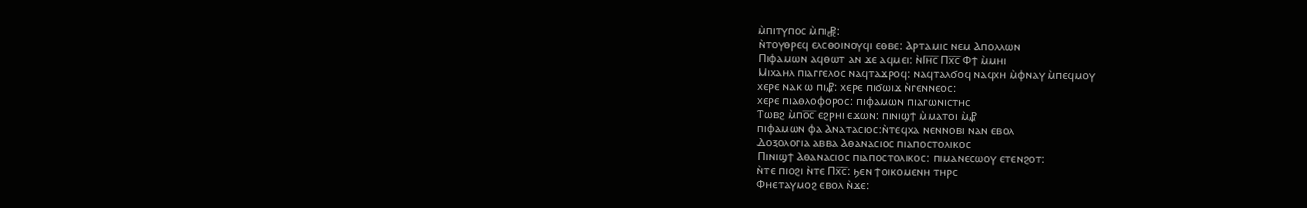ⲙ̀ⲡⲓⲧⲩⲡⲟⲥ ⲙ̀ⲡⲓ⳧:
ⲛ̀ⲧⲟⲩⲑⲣⲉϥ ⲉⲗⲥⲑⲟⲓⲛⲟⲩϥⲓ ⲉⲑⲃⲉ: Ⲁⲣⲧⲁⲙⲓⲥ ⲛⲉⲙ Ⲁⲡⲟⲗⲗⲱⲛ
Ⲡⲓⲫⲁⲙⲱⲛ ⲁϥⲑⲱⲧ ⲁⲛ ϫⲉ ⲁϥⲙⲉⲓ: ⲛ̀Ⲓⲏ̅ⲥ̅ Ⲡⲭ̅ⲥ̅ Ⲫϯ ⲙ̀ⲙⲏⲓ
Ⲙⲓⲭⲁⲏⲗ ⲡⲓⲁⲅⲅⲉⲗⲟⲥ ⲛⲁϥⲧⲁϫⲣⲟϥ: ⲛⲁϥⲧⲁⲗϭⲟϥ ⲛⲁϥⲭⲏ ⲙ̀ⲫⲛⲁⲩ ⲙ̀ⲡⲉϥⲙⲟⲩ
ⲭⲉⲣⲉ ⲛⲁⲕ ⲱ ⲡⲓ⳥: ⲭⲉⲣⲉ ⲡⲓϭⲱⲓϫ ⲛ̀ⲅⲉⲛⲛⲉⲟⲥ:
ⲭⲉⲣⲉ ⲡⲓⲁⲑⲗⲟⲫⲟⲣⲟⲥ: ⲡⲓⲫⲁⲙⲱⲛ ⲡⲓⲁⲅⲱⲛⲓⲥⲧⲏⲥ
Ⲧⲱⲃϩ ⲙ̀ⲡⲟ̅ⲥ̅ ⲉϩⲣⲏⲓ ⲉϫⲱⲛ: ⲡⲓⲛⲓϣϯ ⲙ̀ⲙⲁⲧⲟⲓ ⲙ̀⳥
ⲡⲓⲫⲁⲙⲱⲛ ⲫⲁ Ⲁⲛⲁⲧⲁⲥⲓⲟⲥ:ⲛ̀ⲧⲉϥⲭⲁ ⲛⲉⲛⲛⲟⲃⲓ ⲛⲁⲛ ⲉⲃⲟⲗ
Ⲇⲟⲝⲟⲗⲟⲅⲓⲁ ⲁⲃⲃⲁ Ⲁⲑⲁⲛⲁⲥⲓⲟⲥ ⲡⲓⲁⲡⲟⲥⲧⲟⲗⲓⲕⲟⲥ
Ⲡⲓⲛⲓϣϯ Ⲁⲑⲁⲛⲁⲥⲓⲟⲥ ⲡⲓⲁⲡⲟⲥⲧⲟⲗⲓⲕⲟⲥ: ⲡⲓⲙⲁⲛⲉⲥⲱⲟⲩ ⲉⲧⲉⲛϩⲟⲧ:
ⲛ̀ⲧⲉ ⲡⲓⲟϩⲓ ⲛ̀ⲧⲉ Ⲡⲭ̅ⲥ̅: ϧⲉⲛ ϯⲟⲓⲕⲟⲙⲉⲛⲏ ⲧⲏⲣⲥ
Ⲫⲏⲉⲧⲁⲩⲙⲟϩ ⲉⲃⲟⲗ ⲛ̀ϫⲉ: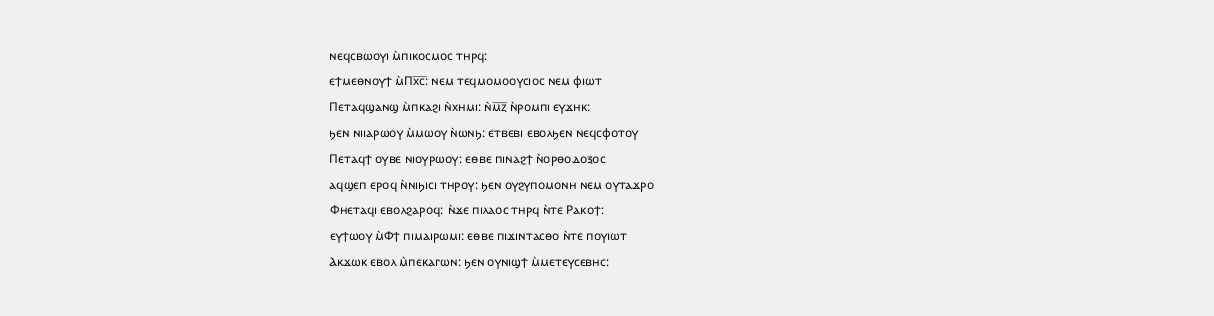ⲛⲉϥⲥⲃⲱⲟⲩⲓ ⲙ̀ⲡⲓⲕⲟⲥⲙⲟⲥ ⲧⲏⲣϥ:
ⲉϯⲙⲉⲑⲛⲟⲩϯ ⲙ̀Ⲡⲭ̅ⲥ̅: ⲛⲉⲙ ⲧⲉϥⲙⲟⲙⲟⲟⲩⲥⲓⲟⲥ ⲛⲉⲙ ⲫⲓⲱⲧ
Ⲡⲉⲧⲁϥϣⲁⲛϣ ⲙ̀ⲡⲕⲁϩⲓ ⲛ̀ⲭⲏⲙⲓ: ⲛ̀ⲙ̅ⲍ̅ ⲛ̀ⲣⲟⲙⲡⲓ ⲉⲩϫⲏⲕ:
ϧⲉⲛ ⲛⲓⲓⲁⲣⲱⲟⲩ ⲙ̀ⲙⲱⲟⲩ ⲛ̀ⲱⲛϧ: ⲉⲧⲃⲉⲃⲓ ⲉⲃⲟⲗϧⲉⲛ ⲛⲉϥⲥⲫⲟⲧⲟⲩ
Ⲡⲉⲧⲁϥϯ ⲟⲩⲃⲉ ⲛⲓⲟⲩⲣⲱⲟⲩ: ⲉⲑⲃⲉ ⲡⲓⲛⲁϩϯ ⲛ̀ⲟⲣⲑⲟⲇⲟⲝⲟⲥ
ⲁϥϣⲉⲡ ⲉⲣⲟϥ ⲛ̀ⲛⲓϧⲓⲥⲓ ⲧⲏⲣⲟⲩ: ϧⲉⲛ ⲟⲩϩⲩⲡⲟⲙⲟⲛⲏ ⲛⲉⲙ ⲟⲩⲧⲁϫⲣⲟ
Ⲫⲏⲉⲧⲁϥⲓ ⲉⲃⲟⲗϩⲁⲣⲟϥ: ⲛ̀ϫⲉ ⲡⲓⲗⲁⲟⲥ ⲧⲏⲣϥ ⲛ̀ⲧⲉ Ⲣⲁⲕⲟϯ:
ⲉⲩϯⲱⲟⲩ ⲙ̀Ⲫϯ ⲡⲓⲙⲁⲓⲣⲱⲙⲓ: ⲉⲑⲃⲉ ⲡⲓϫⲓⲛⲧⲁⲥⲑⲟ ⲛ̀ⲧⲉ ⲡⲟⲩⲓⲱⲧ
Ⲁⲕϫⲱⲕ ⲉⲃⲟⲗ ⲙ̀ⲡⲉⲕⲁⲅⲱⲛ: ϧⲉⲛ ⲟⲩⲛⲓϣϯ ⲙ̀ⲙⲉⲧⲉⲩⲥⲉⲃⲏⲥ: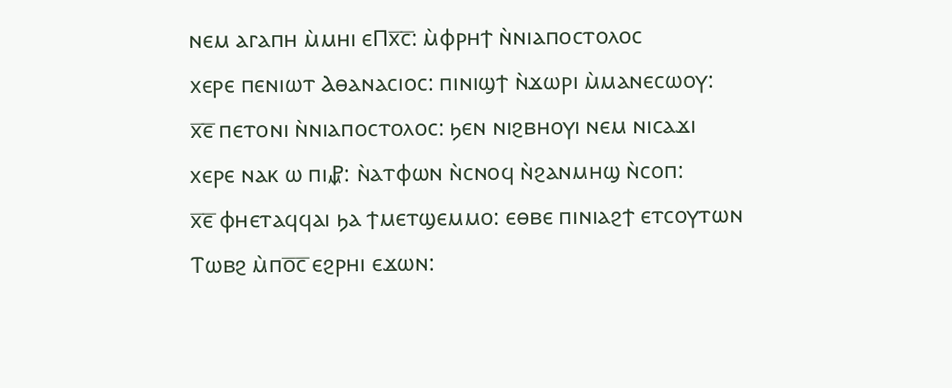ⲛⲉⲙ ⲁⲅⲁⲡⲏ ⲙ̀ⲙⲏⲓ ⲉⲠⲭ̅ⲥ̅: ⲙ̀ⲫⲣⲏϯ ⲛ̀ⲛⲓⲁⲡⲟⲥⲧⲟⲗⲟⲥ
ⲭⲉⲣⲉ ⲡⲉⲛⲓⲱⲧ Ⲁⲑⲁⲛⲁⲥⲓⲟⲥ: ⲡⲓⲛⲓϣϯ ⲛ̀ϫⲱⲣⲓ ⲙ̀ⲙⲁⲛⲉⲥⲱⲟⲩ:
ⲭ̅ⲉ̅ ⲡⲉⲧⲟⲛⲓ ⲛ̀ⲛⲓⲁⲡⲟⲥⲧⲟⲗⲟⲥ: ϧⲉⲛ ⲛⲓϩⲃⲏⲟⲩⲓ ⲛⲉⲙ ⲛⲓⲥⲁϫⲓ
ⲭⲉⲣⲉ ⲛⲁⲕ ⲱ ⲡⲓ⳥: ⲛ̀ⲁⲧⲫⲱⲛ ⲛ̀ⲥⲛⲟϥ ⲛ̀ϩⲁⲛⲙⲏϣ ⲛ̀ⲥⲟⲡ:
ⲭ̅ⲉ̅ ⲫⲏⲉⲧⲁϥϥⲁⲓ ϧⲁ ϯⲙⲉⲧϣⲉⲙⲙⲟ: ⲉⲑⲃⲉ ⲡⲓⲛⲓⲁϩϯ ⲉⲧⲥⲟⲩⲧⲱⲛ
Ⲧⲱⲃϩ ⲙ̀ⲡⲟ̅ⲥ̅ ⲉϩⲣⲏⲓ ⲉϫⲱⲛ: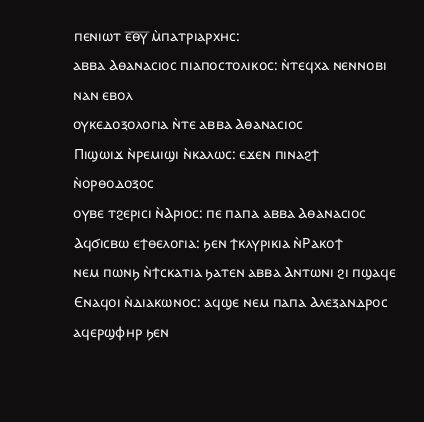ⲡⲉⲛⲓⲱⲧ ⲉ̅ⲑ̅ⲩ̅ ⲙ̀ⲡⲁⲧⲣⲓⲁⲣⲭⲏⲥ:
ⲁⲃⲃⲁ Ⲁⲑⲁⲛⲁⲥⲓⲟⲥ ⲡⲓⲁⲡⲟⲥⲧⲟⲗⲓⲕⲟⲥ: ⲛ̀ⲧⲉϥⲭⲁ ⲛⲉⲛⲛⲟⲃⲓ ⲛⲁⲛ ⲉⲃⲟⲗ
ⲟⲩⲕⲉⲇⲟⲝⲟⲗⲟⲅⲓⲁ ⲛ̀ⲧⲉ ⲁⲃⲃⲁ Ⲁⲑⲁⲛⲁⲥⲓⲟⲥ
Ⲡⲓϣⲱⲓϫ ⲛ̀ⲣⲉⲙⲓϣⲓ ⲛ̀ⲕⲁⲗⲱⲥ: ⲉϫⲉⲛ ⲡⲓⲛⲁϩϯ ⲛ̀ⲟⲣⲑⲟⲇⲟⲝⲟⲥ
ⲟⲩⲃⲉ ⲧϩⲉⲣⲓⲥⲓ ⲛ̀Ⲁⲣⲓⲟⲥ: ⲡⲉ ⲡⲁⲡⲁ ⲁⲃⲃⲁ Ⲁⲑⲁⲛⲁⲥⲓⲟⲥ
Ⲁϥϭⲓⲥⲃⲱ ⲉϯⲑⲉⲗⲟⲅⲓⲁ: ϧⲉⲛ ϯⲕⲗⲩⲣⲓⲕⲓⲁ ⲛ̀Ⲣⲁⲕⲟϯ
ⲛⲉⲙ ⲡⲱⲛϧ ⲛ̀ϯⲥⲕⲁⲧⲓⲁ ϧⲁⲧⲉⲛ ⲁⲃⲃⲁ Ⲁⲛⲧⲱⲛⲓ ϩⲓ ⲡϣⲁϥⲉ
Ⲉⲛⲁϥⲟⲓ ⲛ̀ⲇⲓⲁⲕⲱⲛⲟⲥ: ⲁϥϣⲉ ⲛⲉⲙ ⲡⲁⲡⲁ Ⲁⲗⲉⲝⲁⲛⲇⲣⲟⲥ
ⲁϥⲉⲣϣⲫⲏⲣ ϧⲉⲛ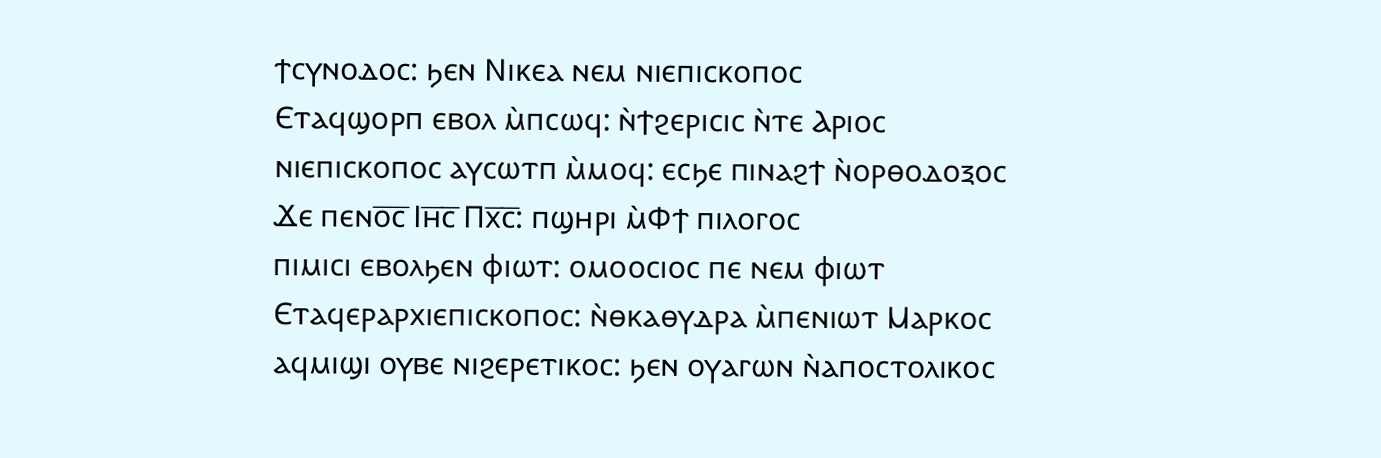ϯⲥⲩⲛⲟⲇⲟⲥ: ϧⲉⲛ Ⲛⲓⲕⲉⲁ ⲛⲉⲙ ⲛⲓⲉⲡⲓⲥⲕⲟⲡⲟⲥ
Ⲉⲧⲁϥϣⲟⲣⲡ ⲉⲃⲟⲗ ⲙ̀ⲡⲥⲱϥ: ⲛ̀ϯϩⲉⲣⲓⲥⲓⲥ ⲛ̀ⲧⲉ Ⲁⲣⲓⲟⲥ
ⲛⲓⲉⲡⲓⲥⲕⲟⲡⲟⲥ ⲁⲩⲥⲱⲧⲡ ⲙ̀ⲙⲟϥ: ⲉⲥϧⲉ ⲡⲓⲛⲁϩϯ ⲛ̀ⲟⲣⲑⲟⲇⲟⲝⲟⲥ
Ϫⲉ ⲡⲉⲛⲟ̅ⲥ̅ Ⲓⲏ̅ⲥ̅ Ⲡⲭ̅ⲥ̅: ⲡϣⲏⲣⲓ ⲙ̀Ⲫϯ ⲡⲓⲗⲟⲅⲟⲥ
ⲡⲓⲙⲓⲥⲓ ⲉⲃⲟⲗϧⲉⲛ ⲫⲓⲱⲧ: ⲟⲙⲟⲟⲥⲓⲟⲥ ⲡⲉ ⲛⲉⲙ ⲫⲓⲱⲧ
Ⲉⲧⲁϥⲉⲣⲁⲣⲭⲓⲉⲡⲓⲥⲕⲟⲡⲟⲥ: ⲛ̀ⲑⲕⲁⲑⲩⲇⲣⲁ ⲙ̀ⲡⲉⲛⲓⲱⲧ Ⲙⲁⲣⲕⲟⲥ
ⲁϥⲙⲓϣⲓ ⲟⲩⲃⲉ ⲛⲓϩⲉⲣⲉⲧⲓⲕⲟⲥ: ϧⲉⲛ ⲟⲩⲁⲅⲱⲛ ⲛ̀ⲁⲡⲟⲥⲧⲟⲗⲓⲕⲟⲥ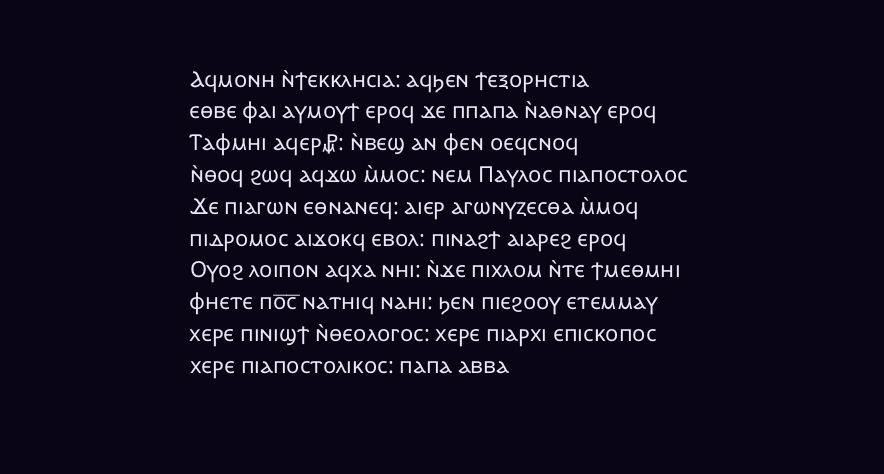Ⲁϥⲙⲟⲛⲏ ⲛ̀ϯⲉⲕⲕⲗⲏⲥⲓⲁ: ⲁϥϧⲉⲛ ϯⲉⲝⲟⲣⲏⲥⲧⲓⲁ
ⲉⲑⲃⲉ ⲫⲁⲓ ⲁⲩⲙⲟⲩϯ ⲉⲣⲟϥ ϫⲉ ⲡⲡⲁⲡⲁ ⲛ̀ⲁⲑⲛⲁⲩ ⲉⲣⲟϥ
Ⲧⲁⲫⲙⲏⲓ ⲁϥⲉⲣ⳥: ⲛ̀ⲃⲉϣ ⲁⲛ ⲫⲉⲛ ⲟⲉϥⲥⲛⲟϥ
ⲛ̀ⲑⲟϥ ϩⲱϥ ⲁϥϫⲱ ⲙ̀ⲙⲟⲥ: ⲛⲉⲙ Ⲡⲁⲩⲗⲟⲥ ⲡⲓⲁⲡⲟⲥⲧⲟⲗⲟⲥ
Ϫⲉ ⲡⲓⲁⲅⲱⲛ ⲉⲑⲛⲁⲛⲉϥ: ⲁⲓⲉⲣ ⲁⲅⲱⲛⲩⲍⲉⲥⲑⲁ ⲙ̀ⲙⲟϥ
ⲡⲓⲇⲣⲟⲙⲟⲥ ⲁⲓϫⲟⲕϥ ⲉⲃⲟⲗ: ⲡⲓⲛⲁϩϯ ⲁⲓⲁⲣⲉϩ ⲉⲣⲟϥ
Ⲟⲩⲟϩ ⲗⲟⲓⲡⲟⲛ ⲁϥⲭⲁ ⲛⲏⲓ: ⲛ̀ϫⲉ ⲡⲓⲭⲗⲟⲙ ⲛ̀ⲧⲉ ϯⲙⲉⲑⲙⲏⲓ
ⲫⲏⲉⲧⲉ ⲡⲟ̅ⲥ̅ ⲛⲁⲧⲏⲓϥ ⲛⲁⲏⲓ: ϧⲉⲛ ⲡⲓⲉϩⲟⲟⲩ ⲉⲧⲉⲙⲙⲁⲩ
ⲭⲉⲣⲉ ⲡⲓⲛⲓϣϯ ⲛ̀ⲑⲉⲟⲗⲟⲅⲟⲥ: ⲭⲉⲣⲉ ⲡⲓⲁⲣⲭⲓ ⲉⲡⲓⲥⲕⲟⲡⲟⲥ
ⲭⲉⲣⲉ ⲡⲓⲁⲡⲟⲥⲧⲟⲗⲓⲕⲟⲥ: ⲡⲁⲡⲁ ⲁⲃⲃⲁ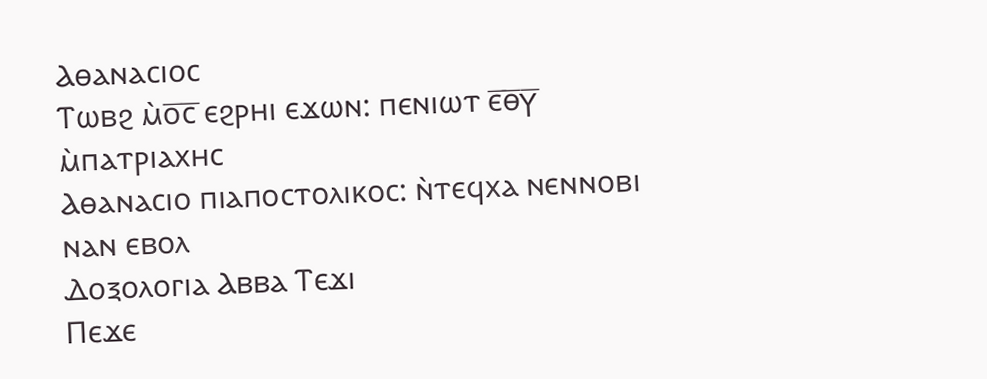Ⲁⲑⲁⲛⲁⲥⲓⲟⲥ
Ⲧⲱⲃϩ ⲙ̀ⲟ̅ⲥ̅ ⲉϩⲣⲏⲓ ⲉϫⲱⲛ: ⲡⲉⲛⲓⲱⲧ ⲉ̅ⲑ̅ⲩ̅ ⲙ̀ⲡⲁⲧⲣⲓⲁⲭⲏⲥ
Ⲁⲑⲁⲛⲁⲥⲓⲟ ⲡⲓⲁⲡⲟⲥⲧⲟⲗⲓⲕⲟⲥ: ⲛ̀ⲧⲉϥⲭⲁ ⲛⲉⲛⲛⲟⲃⲓ ⲛⲁⲛ ⲉⲃⲟⲗ
Ⲇⲟⲝⲟⲗⲟⲅⲓⲁ Ⲁⲃⲃⲁ Ⲧⲉϫⲓ
Ⲡⲉϫⲉ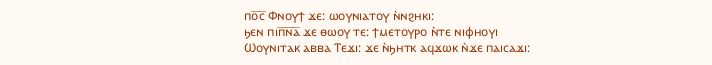ⲡⲟ̅ⲥ̅ Ⲫⲛⲟⲩϯ ϫⲉ: ⲱⲟⲩⲛⲓⲁⲧⲟⲩ ⲛ̀ⲛϩⲏⲕⲓ:
ϧⲉⲛ ⲡⲓⲡ̅ⲛ̅ⲁ̅ ϫⲉ ⲑⲱⲟⲩ ⲧⲉ: ϯⲙⲉⲧⲟⲩⲣⲟ ⲛ̀ⲧⲉ ⲛⲓⲫⲏⲟⲩⲓ
Ⲱⲟⲩⲛⲓⲧⲁⲕ ⲁⲃⲃⲁ Ⲧⲉϫⲓ: ϫⲉ ⲛ̀ϧⲏⲧⲕ ⲁϥϫⲱⲕ ⲛ̀ϫⲉ ⲡⲁⲓⲥⲁϫⲓ: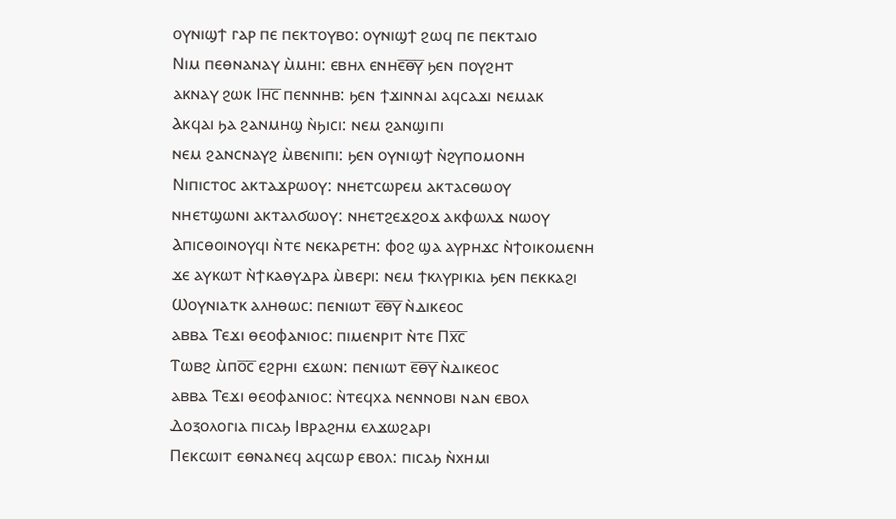ⲟⲩⲛⲓϣϯ ⲅⲁⲣ ⲡⲉ ⲡⲉⲕⲧⲟⲩⲃⲟ: ⲟⲩⲛⲓϣϯ ϩⲱϥ ⲡⲉ ⲡⲉⲕⲧⲁⲓⲟ
Ⲛⲓⲙ ⲡⲉⲑⲛⲁⲛⲁⲩ ⲙ̀ⲙⲏⲓ: ⲉⲃⲏⲗ ⲉⲛⲏⲉ̅ⲑ̅ⲩ̅ ϧⲉⲛ ⲡⲟⲩϩⲏⲧ
ⲁⲕⲛⲁⲩ ϩⲱⲕ Ⲓⲏ̅ⲥ̅ ⲡⲉⲛⲛⲏⲃ: ϧⲉⲛ ϯϫⲓⲛⲛⲁⲓ ⲁϥⲥⲁϫⲓ ⲛⲉⲙⲁⲕ
Ⲁⲕϥⲁⲓ ϧⲁ ϩⲁⲛⲙⲏϣ ⲛ̀ϧⲓⲥⲓ: ⲛⲉⲙ ϩⲁⲛϣⲓⲡⲓ
ⲛⲉⲙ ϩⲁⲛⲥⲛⲁⲩϩ ⲙ̀ⲃⲉⲛⲓⲡⲓ: ϧⲉⲛ ⲟⲩⲛⲓϣϯ ⲛ̀ϩⲩⲡⲟⲙⲟⲛⲏ
Ⲛⲓⲡⲓⲥⲧⲟⲥ ⲁⲕⲧⲁϫⲣⲱⲟⲩ: ⲛⲏⲉⲧⲥⲱⲣⲉⲙ ⲁⲕⲧⲁⲥⲑⲱⲟⲩ
ⲛⲏⲉⲧϣⲱⲛⲓ ⲁⲕⲧⲁⲗϭⲱⲟⲩ: ⲛⲏⲉⲧϩⲉϫϩⲟϫ ⲁⲕⲫⲱⲗϫ ⲛⲱⲟⲩ
Ⲁⲡⲓⲥⲑⲟⲓⲛⲟⲩϥⲓ ⲛ̀ⲧⲉ ⲛⲉⲕⲁⲣⲉⲧⲏ: ⲫⲟϩ ϣⲁ ⲁⲩⲣⲏϫⲥ ⲛ̀ϯⲟⲓⲕⲟⲙⲉⲛⲏ
ϫⲉ ⲁⲩⲕⲱⲧ ⲛ̀ϯⲕⲁⲑⲩⲇⲣⲁ ⲙ̀ⲃⲉⲣⲓ: ⲛⲉⲙ ϯⲕⲗⲩⲣⲓⲕⲓⲁ ϧⲉⲛ ⲡⲉⲕⲕⲁϩⲓ
Ⲱⲟⲩⲛⲓⲁⲧⲕ ⲁⲗⲏⲑⲱⲥ: ⲡⲉⲛⲓⲱⲧ ⲉ̅ⲑ̅ⲩ̅ ⲛ̀ⲇⲓⲕⲉⲟⲥ
ⲁⲃⲃⲁ Ⲧⲉϫⲓ ⲑⲉⲟⲫⲁⲛⲓⲟⲥ: ⲡⲓⲙⲉⲛⲣⲓⲧ ⲛ̀ⲧⲉ Ⲡⲭ̅ⲥ̅
Ⲧⲱⲃϩ ⲙ̀ⲡⲟ̅ⲥ̅ ⲉϩⲣⲏⲓ ⲉϫⲱⲛ: ⲡⲉⲛⲓⲱⲧ ⲉ̅ⲑ̅ⲩ̅ ⲛ̀ⲇⲓⲕⲉⲟⲥ
ⲁⲃⲃⲁ Ⲧⲉϫⲓ ⲑⲉⲟⲫⲁⲛⲓⲟⲥ: ⲛ̀ⲧⲉϥⲭⲁ ⲛⲉⲛⲛⲟⲃⲓ ⲛⲁⲛ ⲉⲃⲟⲗ
Ⲇⲟⲝⲟⲗⲟⲅⲓⲁ ⲡⲓⲥⲁϧ Ⲓⲃⲣⲁϩⲏⲙ ⲉⲗϫⲱϩⲁⲣⲓ
Ⲡⲉⲕⲥⲱⲓⲧ ⲉⲑⲛⲁⲛⲉϥ ⲁϥⲥⲱⲣ ⲉⲃⲟⲗ: ⲡⲓⲥⲁϧ ⲛ̀ⲭⲏⲙⲓ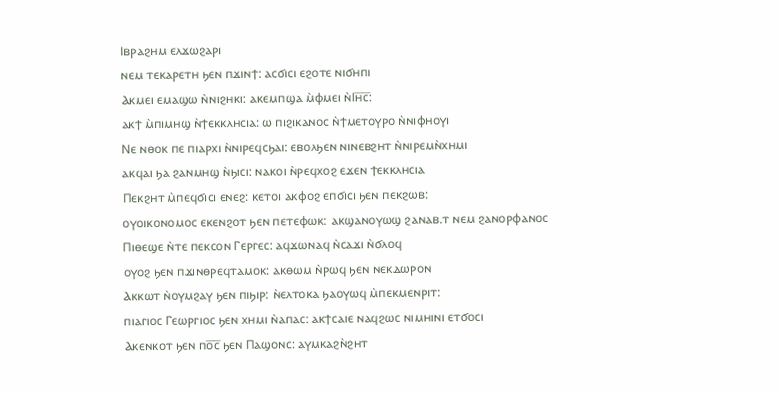Ⲓⲃⲣⲁϩⲏⲙ ⲉⲗϫⲱϩⲁⲣⲓ
ⲛⲉⲙ ⲧⲉⲕⲁⲣⲉⲧⲏ ϧⲉⲛ ⲡϫⲓⲛϯ: ⲁⲥϭⲓⲥⲓ ⲉϩⲟⲧⲉ ⲛⲓϭⲏⲡⲓ
Ⲁⲕⲙⲉⲓ ⲉⲙⲁϣⲱ ⲛ̀ⲛⲓϩⲏⲕⲓ: ⲁⲕⲉⲙⲡϣⲁ ⲙ̀ⲫⲙⲉⲓ ⲛ̀Ⲓⲏ̅ⲥ̅:
ⲁⲕϯ ⲙ̀ⲡⲓⲙⲏϣ ⲛ̀ϯⲉⲕⲕⲗⲏⲥⲓⲁ: ⲱ ⲡⲓϩⲓⲕⲁⲛⲟⲥ ⲛ̀ϯⲙⲉⲧⲟⲩⲣⲟ ⲛ̀ⲛⲓⲫⲏⲟⲩⲓ
Ⲛⲉ ⲛⲑⲟⲕ ⲡⲉ ⲡⲓⲁⲣⲭⲓ ⲛ̀ⲛⲓⲣⲉϥⲥϧⲁⲓ: ⲉⲃⲟⲗϧⲉⲛ ⲛⲓⲛⲉⲃϩⲏⲧ ⲛ̀ⲛⲓⲣⲉⲙⲛ̀ⲭⲏⲙⲓ
ⲁⲕϥⲁⲓ ϧⲁ ϩⲁⲛⲙⲏϣ ⲛ̀ϧⲓⲥⲓ: ⲛⲁⲕⲟⲓ ⲛ̀ⲣⲉϥⲭⲟϩ ⲉϫⲉⲛ ϯⲉⲕⲕⲗⲏⲥⲓⲁ
Ⲡⲉⲕϩⲏⲧ ⲙ̀ⲡⲉϥϭⲓⲥⲓ ⲉⲛⲉϩ: ⲕⲉⲧⲟⲓ ⲁⲕⲫⲟϩ ⲉⲡϭⲓⲥⲓ ϧⲉⲛ ⲡⲉⲕϩⲱⲃ:
ⲟⲩⲟⲓⲕⲟⲛⲟⲙⲟⲥ ⲉⲕⲉⲛϩⲟⲧ ϧⲉⲛ ⲡⲉⲧⲉⲫⲱⲕ: ⲁⲕϣⲁⲛⲟⲩⲱϣ ϩⲁⲛⲁⲃ.ⲧ ⲛⲉⲙ ϩⲁⲛⲟⲣⲫⲁⲛⲟⲥ
Ⲡⲓⲑⲉϣⲉ ⲛ̀ⲧⲉ ⲡⲉⲕⲥⲟⲛ Ⲅⲉⲣⲅⲉⲥ: ⲁϥϫⲱⲛⲁϥ ⲛ̀ⲥⲁϫⲓ ⲛ̀ϭⲗⲟϥ
ⲟⲩⲟϩ ϧⲉⲛ ⲡϫⲓⲛⲑⲣⲉϥⲧⲁⲙⲟⲕ: ⲁⲕⲑⲱⲙ ⲛ̀ⲣⲱϥ ϧⲉⲛ ⲛⲉⲕⲇⲱⲣⲟⲛ
Ⲁⲕⲕⲱⲧ ⲛ̀ⲟⲩⲙϩⲁⲩ ϧⲉⲛ ⲡⲓϧⲓⲣ: ⲛ̀ⲉⲗⲧⲟⲕⲁ ϧⲁⲟⲩⲱϥ ⲙ̀ⲡⲉⲕⲙⲉⲛⲣⲓⲧ:
ⲡⲓⲁⲅⲓⲟⲥ Ⲅⲉⲱⲣⲅⲓⲟⲥ ϧⲉⲛ ⲭⲏⲙⲓ ⲛ̀ⲁⲡⲁⲥ: ⲁⲕϯⲥⲁⲓⲉ ⲛⲁϥϩⲱⲥ ⲛⲓⲙⲏⲓⲛⲓ ⲉⲧϭⲟⲥⲓ
Ⲁⲕⲉⲛⲕⲟⲧ ϧⲉⲛ ⲡⲟ̅ⲥ̅ ϧⲉⲛ Ⲡⲁϣⲟⲛⲥ: ⲁⲩⲙⲕⲁϩⲛ̀ϩⲏⲧ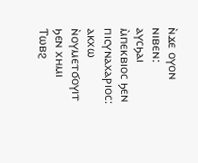ⲛ̀ϫⲉ ⲟⲩⲟⲛ ⲛⲓⲃⲉⲛ:
ⲁⲩⲥϧⲁⲓ ⲙ̀ⲡⲉⲕⲃⲓⲟⲥ ϧⲉⲛ ⲡⲓⲥⲩⲛⲁⲭⲁⲣⲓⲟⲥ: ⲁⲕⲭⲱ ⲛ̀ⲟⲩⲙⲉⲧϭⲟⲩⲓⲧ ϧⲉⲛ ⲭⲏⲙⲓ
Ⲧⲱⲃϩ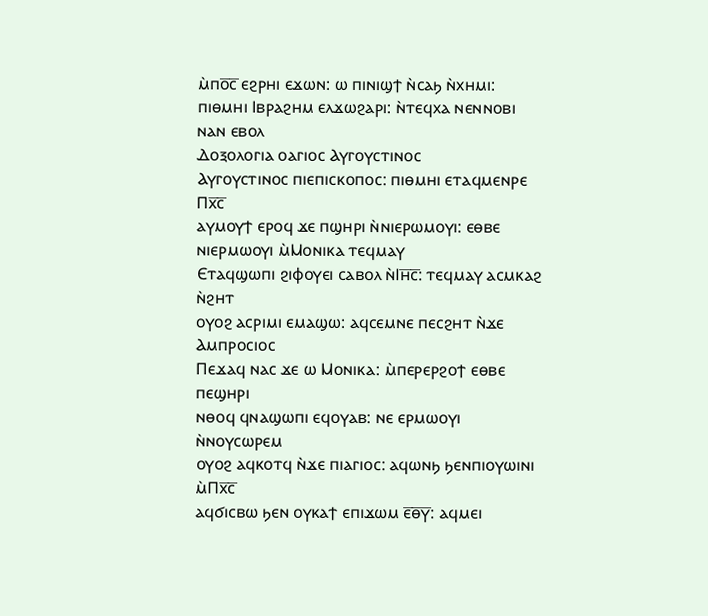ⲙ̀ⲡⲟ̅ⲥ̅ ⲉϩⲣⲏⲓ ⲉϫⲱⲛ: ⲱ ⲡⲓⲛⲓϣϯ ⲛ̀ⲥⲁϧ ⲛ̀ⲭⲏⲙⲓ:
ⲡⲓⲑⲙⲏⲓ Ⲓⲃⲣⲁϩⲏⲙ ⲉⲗϫⲱϩⲁⲣⲓ: ⲛ̀ⲧⲉϥⲭⲁ ⲛⲉⲛⲛⲟⲃⲓ ⲛⲁⲛ ⲉⲃⲟⲗ
Ⲇⲟⲝⲟⲗⲟⲅⲓⲁ ⲟⲁⲅⲓⲟⲥ Ⲁⲩⲅⲟⲩⲥⲧⲓⲛⲟⲥ
Ⲁⲩⲅⲟⲩⲥⲧⲓⲛⲟⲥ ⲡⲓⲉⲡⲓⲥⲕⲟⲡⲟⲥ: ⲡⲓⲑⲙⲏⲓ ⲉⲧⲁϥⲙⲉⲛⲣⲉ Ⲡⲭ̅ⲥ̅
ⲁⲩⲙⲟⲩϯ ⲉⲣⲟϥ ϫⲉ ⲡϣⲏⲣⲓ ⲛ̀ⲛⲓⲉⲣⲱⲙⲟⲩⲓ: ⲉⲑⲃⲉ ⲛⲓⲉⲣⲙⲱⲟⲩⲓ ⲙ̀Ⲙⲟⲛⲓⲕⲁ ⲧⲉϥⲙⲁⲩ
Ⲉⲧⲁϥϣⲱⲡⲓ ϩⲓⲫⲟⲩⲉⲓ ⲥⲁⲃⲟⲗ ⲛ̀Ⲓⲏ̅ⲥ̅: ⲧⲉϥⲙⲁⲩ ⲁⲥⲙⲕⲁϩ ⲛ̀ϩⲏⲧ
ⲟⲩⲟϩ ⲁⲥⲣⲓⲙⲓ ⲉⲙⲁϣⲱ: ⲁϥⲥⲉⲙⲛⲉ ⲡⲉⲥϩⲏⲧ ⲛ̀ϫⲉ Ⲁⲙⲡⲣⲟⲥⲓⲟⲥ
Ⲡⲉϫⲁϥ ⲛⲁⲥ ϫⲉ ⲱ Ⲙⲟⲛⲓⲕⲁ: ⲙ̀ⲡⲉⲣⲉⲣϩⲟϯ ⲉⲑⲃⲉ ⲡⲉϣⲏⲣⲓ
ⲛⲑⲟϥ ϥⲛⲁϣⲱⲡⲓ ⲉϥⲟⲩⲁⲃ: ⲛⲉ ⲉⲣⲙⲱⲟⲩⲓ ⲛ̀ⲛⲟⲩⲥⲱⲣⲉⲙ
ⲟⲩⲟϩ ⲁϥⲕⲟⲧϥ ⲛ̀ϫⲉ ⲡⲓⲁⲅⲓⲟⲥ: ⲁϥⲱⲛϧ ϧⲉⲛⲡⲓⲟⲩⲱⲓⲛⲓ ⲙ̀Ⲡⲭ̅ⲥ̅
ⲁϥϭⲓⲥⲃⲱ ϧⲉⲛ ⲟⲩⲕⲁϯ ⲉⲡⲓϫⲱⲙ ⲉ̅ⲑ̅ⲩ̅: ⲁϥⲙⲉⲓ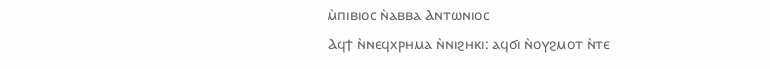ⲙ̀ⲡⲓⲃⲓⲟⲥ ⲛ̀ⲁⲃⲃⲁ Ⲁⲛⲧⲱⲛⲓⲟⲥ
Ⲁϥϯ ⲛ̀ⲛⲉϥⲭⲣⲏⲙⲁ ⲛ̀ⲛⲓϩⲏⲕⲓ: ⲁϥϭⲓ ⲛ̀ⲟⲩϩⲙⲟⲧ ⲛ̀ⲧⲉ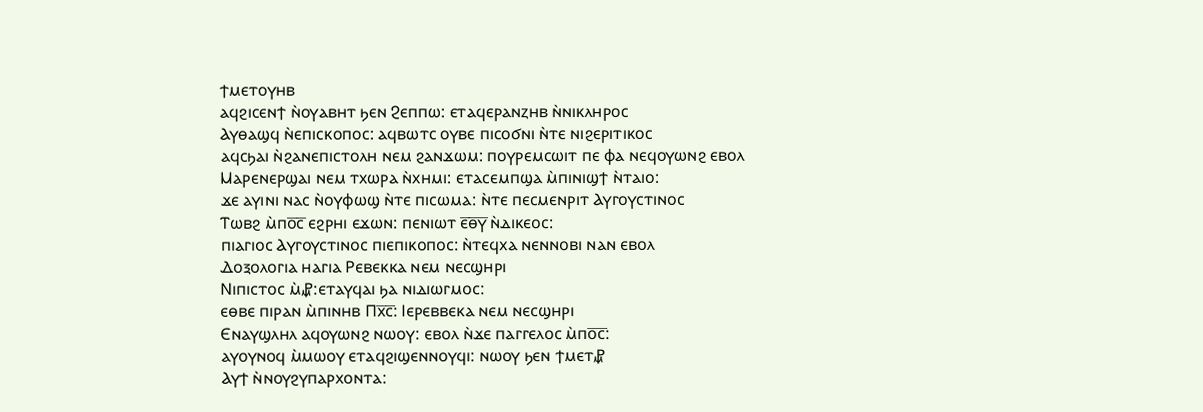ϯⲙⲉⲧⲟⲩⲏⲃ
ⲁϥϩⲓⲥⲉⲛϯ ⲛ̀ⲟⲩⲁⲃⲏⲧ ϧⲉⲛ Ϩⲉⲡⲡⲱ: ⲉⲧⲁϥⲉⲣⲁⲛⲍⲏⲃ ⲛ̀ⲛⲓⲕⲗⲏⲣⲟⲥ
Ⲁⲩⲑⲁϣϥ ⲛ̀ⲉⲡⲓⲥⲕⲟⲡⲟⲥ: ⲁϥⲃⲱⲧⲥ ⲟⲩⲃⲉ ⲡⲓⲥⲟϭⲛⲓ ⲛ̀ⲧⲉ ⲛⲓϩⲉⲣⲓⲧⲓⲕⲟⲥ
ⲁϥⲥϧⲁⲓ ⲛ̀ϩⲁⲛⲉⲡⲓⲥⲧⲟⲗⲏ ⲛⲉⲙ ϩⲁⲛϫⲱⲙ: ⲡⲟⲩⲣⲉⲙⲥⲱⲓⲧ ⲡⲉ ⲫⲁ ⲛⲉϥⲟⲩⲱⲛϩ ⲉⲃⲟⲗ
Ⲙⲁⲣⲉⲛⲉⲣϣⲁⲓ ⲛⲉⲙ ⲧⲭⲱⲣⲁ ⲛ̀ⲭⲏⲙⲓ: ⲉⲧⲁⲥⲉⲙⲡϣⲁ ⲙ̀ⲡⲓⲛⲓϣϯ ⲛ̀ⲧⲁⲓⲟ:
ϫⲉ ⲁⲩⲓⲛⲓ ⲛⲁⲥ ⲛ̀ⲟⲩⲫⲱϣ ⲛ̀ⲧⲉ ⲡⲓⲥⲱⲙⲁ: ⲛ̀ⲧⲉ ⲡⲉⲥⲙⲉⲛⲣⲓⲧ Ⲁⲩⲅⲟⲩⲥⲧⲓⲛⲟⲥ
Ⲧⲱⲃϩ ⲙ̀ⲡⲟ̅ⲥ̅ ⲉϩⲣⲏⲓ ⲉϫⲱⲛ: ⲡⲉⲛⲓⲱⲧ ⲉ̅ⲑ̅ⲩ̅ ⲛ̀ⲇⲓⲕⲉⲟⲥ:
ⲡⲓⲁⲅⲓⲟⲥ Ⲁⲩⲅⲟⲩⲥⲧⲓⲛⲟⲥ ⲡⲓⲉⲡⲓⲕⲟⲡⲟⲥ: ⲛ̀ⲧⲉϥⲭⲁ ⲛⲉⲛⲛⲟⲃⲓ ⲛⲁⲛ ⲉⲃⲟⲗ
Ⲇⲟⲝⲟⲗⲟⲅⲓⲁ ⲏⲁⲅⲓⲁ Ⲣⲉⲃⲉⲕⲕⲁ ⲛⲉⲙ ⲛⲉⲥϣⲏⲣⲓ
Ⲛⲓⲡⲓⲥⲧⲟⲥ ⲙ̀⳥:ⲉⲧⲁⲩϥⲁⲓ ϧⲁ ⲛⲓⲇⲓⲱⲅⲙⲟⲥ:
ⲉⲑⲃⲉ ⲡⲓⲣⲁⲛ ⲙ̀ⲡⲓⲛⲏⲃ Ⲡⲭ̅ⲥ̅: Ⲓⲉⲣⲉⲃⲃⲉⲕⲁ ⲛⲉⲙ ⲛⲉⲥϣⲏⲣⲓ
Ⲉⲛⲁⲩϣⲗⲏⲗ ⲁϥⲟⲩⲱⲛϩ ⲛⲱⲟⲩ: ⲉⲃⲟⲗ ⲛ̀ϫⲉ ⲡⲁⲅⲅⲉⲗⲟⲥ ⲙ̀ⲡⲟ̅ⲥ̅:
ⲁⲩⲟⲩⲛⲟϥ ⲙ̀ⲙⲱⲟⲩ ⲉⲧⲁϥϩⲓϣⲉⲛⲛⲟⲩϥⲓ: ⲛⲱⲟⲩ ϧⲉⲛ ϯⲙⲉⲧ⳥
Ⲁⲩϯ ⲛ̀ⲛⲟⲩϩⲩⲡⲁⲣⲭⲟⲛⲧⲁ: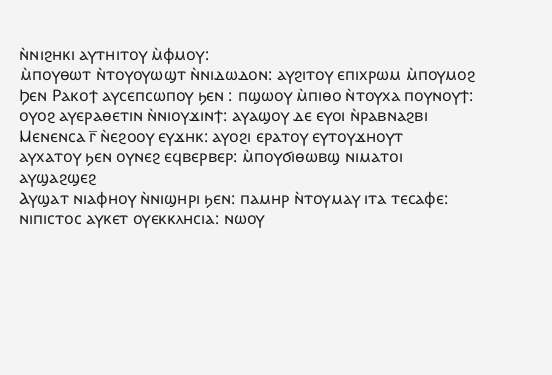ⲛ̀ⲛⲓϩⲏⲕⲓ ⲁⲩⲧⲏⲓⲧⲟⲩ ⲙ̀ⲫⲙⲟⲩ:
ⲙ̀ⲡⲟⲩⲑⲱⲧ ⲛ̀ⲧⲟⲩⲟⲩⲱϣⲧ ⲛ̀ⲛⲓⲇⲱⲇⲟⲛ: ⲁⲩϩⲓⲧⲟⲩ ⲉⲡⲓⲭⲣⲱⲙ ⲙ̀ⲡⲟⲩⲙⲟϩ
Ϧⲉⲛ Ⲣⲁⲕⲟϯ ⲁⲩⲥⲉⲡⲥⲱⲡⲟⲩ ϧⲉⲛ : ⲡϣⲱⲟⲩ ⲙ̀ⲡⲓⲑⲟ ⲛ̀ⲧⲟⲩⲭⲁ ⲡⲟⲩⲛⲟⲩϯ:
ⲟⲩⲟϩ ⲁⲩⲉⲣⲁⲑⲉⲧⲓⲛ ⲛ̀ⲛⲓⲟⲩϫⲓⲛϯ: ⲁⲩⲁϣⲟⲩ ⲇⲉ ⲉⲩⲟⲓ ⲛ̀ⲣⲁⲃⲛⲁϩⲃⲓ
Ⲙⲉⲛⲉⲛⲥⲁ ⲅ̅ ⲛ̀ⲉϩⲟⲟⲩ ⲉⲩϫⲏⲕ: ⲁⲩⲟϩⲓ ⲉⲣⲁⲧⲟⲩ ⲉⲩⲧⲟⲩϫⲏⲟⲩⲧ
ⲁⲩⲭⲁⲧⲟⲩ ϧⲉⲛ ⲟⲩⲛⲉϩ ⲉϥⲃⲉⲣⲃⲉⲣ: ⲙ̀ⲡⲟⲩϭⲓⲑⲱⲃϣ ⲛⲓⲙⲁⲧⲟⲓ ⲁⲩϣⲁϩϣⲉϩ
Ⲁⲩϣⲁⲧ ⲛⲓⲁⲫⲏⲟⲩ ⲛ̀ⲛⲓϣⲏⲣⲓ ϧⲉⲛ: ⲡⲁⲙⲏⲣ ⲛ̀ⲧⲟⲩⲙⲁⲩ ⲓⲧⲁ ⲧⲉⲥⲁⲫⲉ:
ⲛⲓⲡⲓⲥⲧⲟⲥ ⲁⲩⲕⲉⲧ ⲟⲩⲉⲕⲕⲗⲏⲥⲓⲁ: ⲛⲱⲟⲩ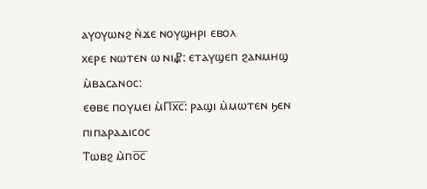ⲁⲩⲟⲩⲱⲛϩ ⲛ̀ϫⲉ ⲛⲟⲩϣⲏⲣⲓ ⲉⲃⲟⲗ
ⲭⲉⲣⲉ ⲛⲱⲧⲉⲛ ⲱ ⲛⲓ⳥: ⲉⲧⲁⲩϣⲉⲡ ϩⲁⲛⲙⲏϣ ⲙ̀ⲃⲁⲥⲁⲛⲟⲥ:
ⲉⲑⲃⲉ ⲡⲟⲩⲙⲉⲓ ⲙ̀Ⲡⲭ̅ⲥ̅: ⲣⲁϣⲓ ⲙ̀ⲙⲱⲧⲉⲛ ϧⲉⲛ ⲡⲓⲡⲁⲣⲁⲇⲓⲥⲟⲥ
Ⲧⲱⲃϩ ⲙ̀ⲡⲟ̅ⲥ̅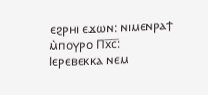ⲉϩⲣⲏⲓ ⲉϫⲱⲛ: ⲛⲓⲙⲉⲛⲣⲁϯ ⲙ̀ⲡⲟⲩⲣⲟ Ⲡⲭ̅ⲥ̅:
Ⲓⲉⲣⲉⲃⲉⲕⲕⲁ ⲛⲉⲙ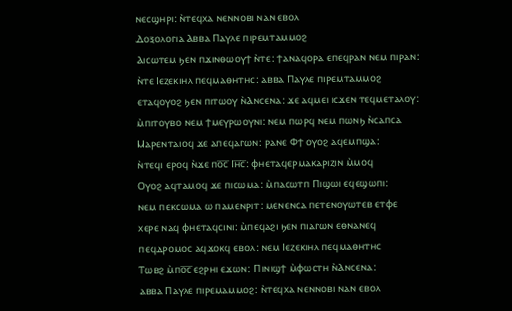ⲛⲉⲥϣⲏⲣⲓ: ⲛ̀ⲧⲉϥⲭⲁ ⲛⲉⲛⲛⲟⲃⲓ ⲛⲁⲛ ⲉⲃⲟⲗ
Ⲇⲟⲝⲟⲗⲟⲅⲓⲁ Ⲁⲃⲃⲁ Ⲡⲁⲩⲗⲉ ⲡⲓⲣⲉⲙⲧⲁⲙⲙⲟϩ
Ⲁⲓⲥⲱⲧⲉⲙ ϧⲉⲛ ⲡϫⲓⲛⲑⲱⲟⲩϯ ⲛ̀ⲧⲉ: ϯⲁⲛⲁϥⲟⲣⲁ ⲉⲡⲉϥⲣⲁⲛ ⲛⲉⲙ ⲡⲓⲣⲁⲛ:
ⲛ̀ⲧⲉ Ⲓⲉⲍⲉⲕⲓⲏⲗ ⲡⲉϥⲙⲁⲑⲏⲧⲏⲥ: ⲁⲃⲃⲁ Ⲡⲁⲩⲗⲉ ⲡⲓⲣⲉⲙⲧⲁⲙⲙⲟϩ
ⲉⲧⲁϥⲟⲩⲟϩ ϧⲉⲛ ⲡⲓⲧⲱⲟⲩ ⲛ̀Ⲁⲛⲥⲉⲛⲁ: ϫⲉ ⲁϥⲙⲉⲓ ⲓⲥϫⲉⲛ ⲧⲉϥⲙⲉⲧⲁⲗⲟⲩ:
ⲙ̀ⲡⲓⲧⲟⲩⲃⲟ ⲛⲉⲙ ϯⲙⲉⲩⲣⲱⲟⲩⲛⲓ: ⲛⲉⲙ ⲡⲱⲣϥ ⲛⲉⲙ ⲡⲱⲛϧ ⲛ̀ⲥⲁⲡⲥⲁ
Ⲙⲁⲣⲉⲛⲧⲁⲓⲟϥ ϫⲉ ⲁⲡⲉϥⲁⲅⲱⲛ: ⲣⲁⲛⲉ Ⲫϯ ⲟⲩⲟϩ ⲁϥⲉⲙⲡϣⲁ:
ⲛ̀ⲧⲉϥⲓ ⲉⲣⲟϥ ⲛ̀ϫⲉ ⲡⲟ̅ⲥ̅ Ⲓⲏ̅ⲥ̅: ⲫⲏⲉⲧⲁϥⲉⲣⲙⲁⲕⲁⲣⲓⲍⲓⲛ ⲙ̀ⲙⲟϥ
Ⲟⲩⲟϩ ⲁϥⲧⲁⲙⲟϥ ϫⲉ ⲡⲓⲥⲱⲙⲁ: ⲙ̀ⲡⲁⲥⲱⲧⲡ Ⲡⲓϣⲱⲓ ⲉϥⲉϣⲱⲡⲓ:
ⲛⲉⲙ ⲡⲉⲕⲥⲱⲙⲁ ⲱ ⲡⲁⲙⲉⲛⲣⲓⲧ: ⲙⲉⲛⲉⲛⲥⲁ ⲡⲉⲧⲉⲛⲟⲩⲱⲧⲉⲃ ⲉⲧⲫⲉ
ⲭⲉⲣⲉ ⲛⲁϥ ⲫⲏⲉⲧⲁϥⲥⲓⲛⲓ: ⲙ̀ⲡⲉϥⲁϩⲓ ϧⲉⲛ ⲡⲓⲁⲅⲱⲛ ⲉⲑⲛⲁⲛⲉϥ
ⲡⲉϥⲇⲣⲟⲙⲟⲥ ⲁϥϫⲟⲕϥ ⲉⲃⲟⲗ: ⲛⲉⲙ Ⲓⲉⲍⲉⲕⲓⲏⲗ ⲡⲉϥⲙⲁⲑⲏⲧⲏⲥ
Ⲧⲱⲃϩ ⲙ̀ⲡⲟ̅ⲥ̅ ⲉϩⲣⲏⲓ ⲉϫⲱⲛ: Ⲡⲓⲛⲓϣϯ ⲙ̀ⲫⲱⲥⲧⲏ ⲛ̀Ⲁⲛⲥⲉⲛⲁ:
ⲁⲃⲃⲁ Ⲡⲁⲩⲗⲉ ⲡⲓⲣⲉⲙⲁⲙⲙⲟϩ: ⲛ̀ⲧⲉϥⲭⲁ ⲛⲉⲛⲛⲟⲃⲓ ⲛⲁⲛ ⲉⲃⲟⲗ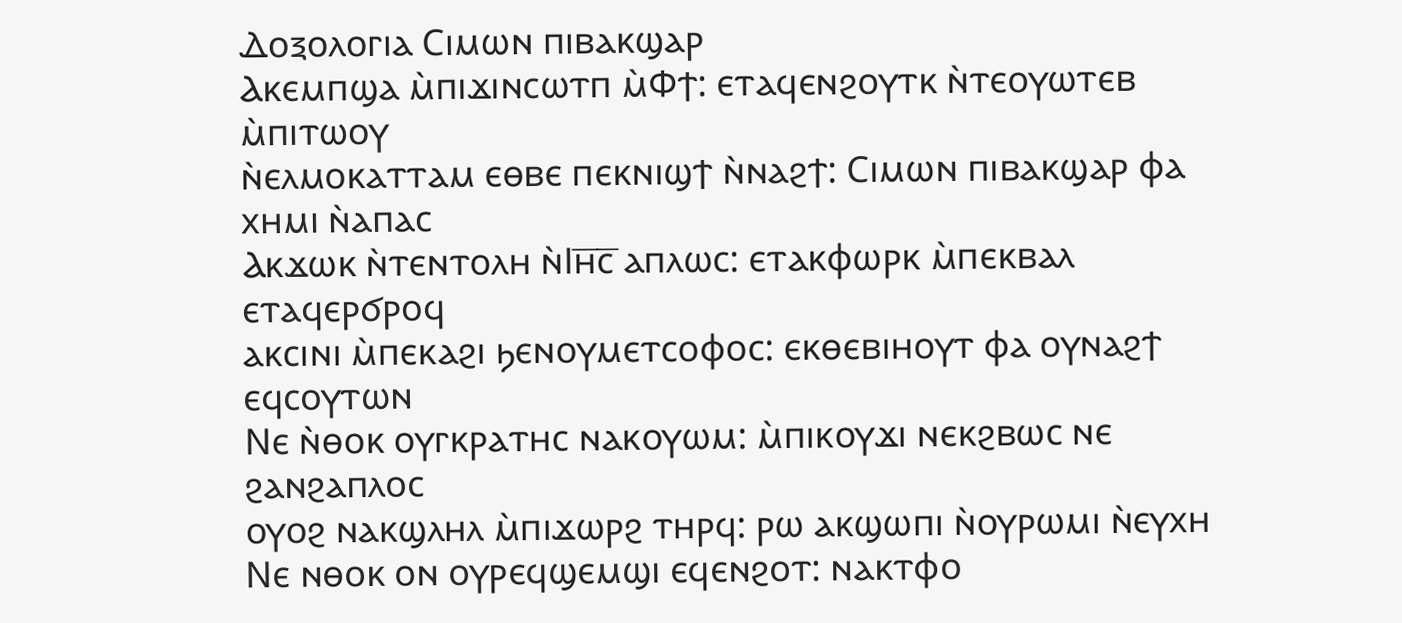Ⲇⲟⲝⲟⲗⲟⲅⲓⲁ Ⲥⲓⲙⲱⲛ ⲡⲓⲃⲁⲕϣⲁⲣ
Ⲁⲕⲉⲙⲡϣⲁ ⲙ̀ⲡⲓϫⲓⲛⲥⲱⲧⲡ ⲙ̀Ⲫϯ: ⲉⲧⲁϥⲉⲛϩⲟⲩⲧⲕ ⲛ̀ⲧⲉⲟⲩⲱⲧⲉⲃ ⲙ̀ⲡⲓⲧⲱⲟⲩ
ⲛ̀ⲉⲗⲙⲟⲕⲁⲧⲧⲁⲙ ⲉⲑⲃⲉ ⲡⲉⲕⲛⲓϣϯ ⲛ̀ⲛⲁϩϯ: Ⲥⲓⲙⲱⲛ ⲡⲓⲃⲁⲕϣⲁⲣ ⲫⲁ ⲭⲏⲙⲓ ⲛ̀ⲁⲡⲁⲥ
Ⲁⲕϫⲱⲕ ⲛ̀ⲧⲉⲛⲧⲟⲗⲏ ⲛ̀Ⲓⲏ̅ⲥ̅ ⲁⲡⲗⲱⲥ: ⲉⲧⲁⲕⲫⲱⲣⲕ ⲙ̀ⲡⲉⲕⲃⲁⲗ ⲉⲧⲁϥⲉⲣϭⲣⲟϥ
ⲁⲕⲥⲓⲛⲓ ⲙ̀ⲡⲉⲕⲁϩⲓ ϧⲉⲛⲟⲩⲙⲉⲧⲥⲟⲫⲟⲥ: ⲉⲕⲑⲉⲃⲓⲏⲟⲩⲧ ⲫⲁ ⲟⲩⲛⲁϩϯ ⲉϥⲥⲟⲩⲧⲱⲛ
Ⲛⲉ ⲛ̀ⲑⲟⲕ ⲟⲩⲅⲕⲣⲁⲧⲏⲥ ⲛⲁⲕⲟⲩⲱⲙ: ⲙ̀ⲡⲓⲕⲟⲩϫⲓ ⲛⲉⲕϩⲃⲱⲥ ⲛⲉ ϩⲁⲛϩⲁⲡⲗⲟⲥ
ⲟⲩⲟϩ ⲛⲁⲕϣⲗⲏⲗ ⲙ̀ⲡⲓϫⲱⲣϩ ⲧⲏⲣϥ: ⲣⲱ ⲁⲕϣⲱⲡⲓ ⲛ̀ⲟⲩⲣⲱⲙⲓ ⲛ̀ⲉⲩⲭⲏ
Ⲛⲉ ⲛⲑⲟⲕ ⲟⲛ ⲟⲩⲣⲉϥϣⲉⲙϣⲓ ⲉϥⲉⲛϩⲟⲧ: ⲛⲁⲕⲧⲫⲟ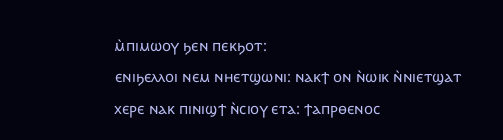ⲙ̀ⲡⲓⲙⲱⲟⲩ ϧⲉⲛ ⲡⲉⲕϧⲟⲧ:
ⲉⲛⲓϧⲉⲗⲗⲟⲓ ⲛⲉⲙ ⲛⲏⲉⲧϣⲱⲛⲓ: ⲛⲁⲕϯ ⲟⲛ ⲛ̀ⲱⲓⲕ ⲛ̀ⲛⲓⲉⲧϣⲁⲧ
ⲭⲉⲣⲉ ⲛⲁⲕ ⲡⲓⲛⲓϣϯ ⲛ̀ⲥⲓⲟⲩ ⲉⲧⲁ: ϯⲁⲡⲣⲑⲉⲛⲟⲥ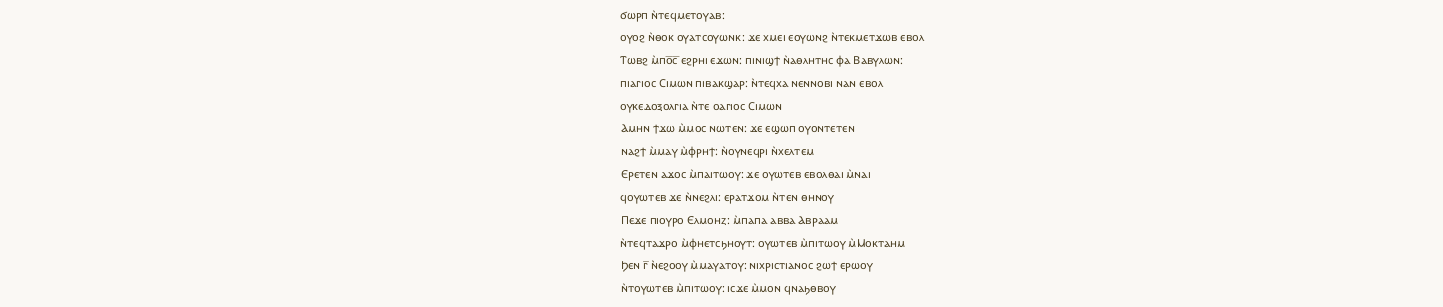ϭⲱⲣⲡ ⲛ̀ⲧⲉϥⲙⲉⲧⲟⲩⲁⲃ:
ⲟⲩⲟϩ ⲛ̀ⲑⲟⲕ ⲟⲩⲁⲧⲥⲟⲩⲱⲛⲕ: ϫⲉ ⲭⲙⲉⲓ ⲉⲟⲩⲱⲛϩ ⲛ̀ⲧⲉⲕⲙⲉⲧϫⲱⲃ ⲉⲃⲟⲗ
Ⲧⲱⲃϩ ⲙ̀ⲡⲟ̅ⲥ̅ ⲉϩⲣⲏⲓ ⲉϫⲱⲛ: ⲡⲓⲛⲓϣϯ ⲛ̀ⲁⲑⲗⲏⲧⲏⲥ ⲫⲁ Ⲃⲁⲃⲩⲗⲱⲛ:
ⲡⲓⲁⲅⲓⲟⲥ Ⲥⲓⲙⲱⲛ ⲡⲓⲃⲁⲕϣⲁⲣ: ⲛ̀ⲧⲉϥⲭⲁ ⲛⲉⲛⲛⲟⲃⲓ ⲛⲁⲛ ⲉⲃⲟⲗ
ⲟⲩⲕⲉⲇⲟⲝⲟⲗⲅⲓⲁ ⲛ̀ⲧⲉ ⲟⲁⲅⲓⲟⲥ Ⲥⲓⲙⲱⲛ
Ⲁⲙⲏⲛ ϯϫⲱ ⲙ̀ⲙⲟⲥ ⲛⲱⲧⲉⲛ: ϫⲉ ⲉϣⲱⲡ ⲟⲩⲟⲛⲧⲉⲧⲉⲛ
ⲛⲁϩϯ ⲙ̀ⲙⲁⲩ ⲙ̀ⲫⲣⲏϯ: ⲛ̀ⲟⲩⲛⲉϥⲣⲓ ⲛ̀ⲭⲉⲗⲧⲉⲙ
Ⲉⲣⲉⲧⲉⲛ ⲁϫⲟⲥ ⲙ̀ⲡⲁⲓⲧⲱⲟⲩ: ϫⲉ ⲟⲩⲱⲧⲉⲃ ⲉⲃⲟⲗⲑⲁⲓ ⲙ̀ⲛⲁⲓ
ϥⲟⲩⲱⲧⲉⲃ ϫⲉ ⲛ̀ⲛⲉϩⲗⲓ: ⲉⲣⲁⲧϫⲟⲙ ⲛ̀ⲧⲉⲛ ⲑⲏⲛⲟⲩ
Ⲡⲉϫⲉ ⲡⲓⲟⲩⲣⲟ Ⲉⲗⲙⲟⲏⲍ: ⲙ̀ⲡⲁⲡⲁ ⲁⲃⲃⲁ Ⲁⲃⲣⲁⲁⲙ
ⲛ̀ⲧⲉϥⲧⲁϫⲣⲟ ⲙ̀ⲫⲏⲉⲧⲥϧⲏⲟⲩⲧ: ⲟⲩⲱⲧⲉⲃ ⲙ̀ⲡⲓⲧⲱⲟⲩ ⲙ̀Ⲙⲟⲕⲧⲁⲏⲙ
Ϧⲉⲛ ⲅ̅ ⲛ̀ⲉϩⲟⲟⲩ ⲙ̀ⲙⲁⲩⲁⲧⲟⲩ: ⲛⲓⲭⲣⲓⲥⲧⲓⲁⲛⲟⲥ ϩⲱϯ ⲉⲣⲱⲟⲩ
ⲛ̀ⲧⲟⲩⲱⲧⲉⲃ ⲙ̀ⲡⲓⲧⲱⲟⲩ: ⲓⲥϫⲉ ⲙ̀ⲙⲟⲛ ϥⲛⲁϧⲑⲃⲟⲩ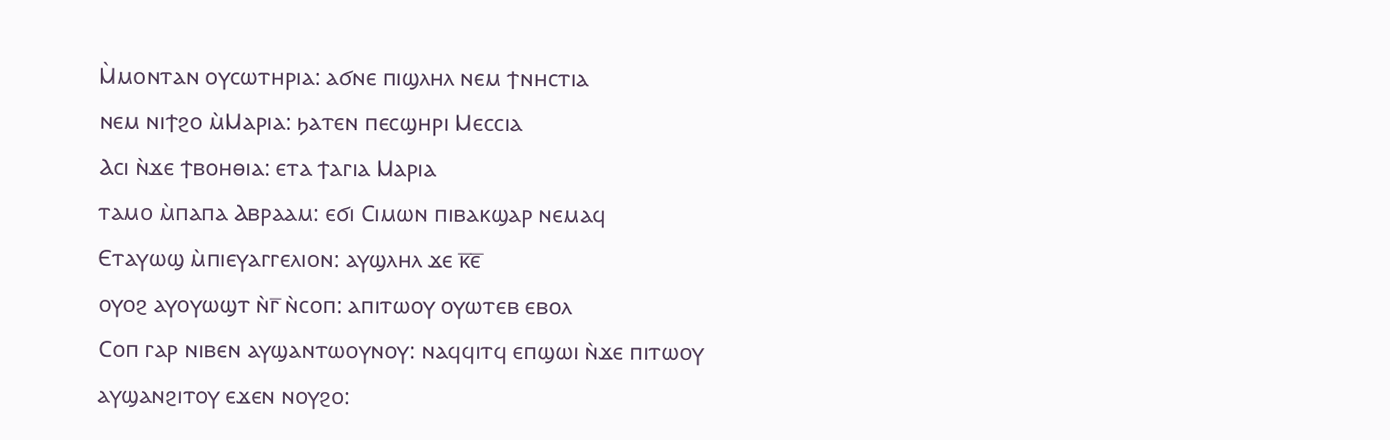Ⲙ̀ⲙⲟⲛⲧⲁⲛ ⲟⲩⲥⲱⲧⲏⲣⲓⲁ: ⲁϭⲛⲉ ⲡⲓϣⲗⲏⲗ ⲛⲉⲙ ϯⲛⲏⲥⲧⲓⲁ
ⲛⲉⲙ ⲛⲓϯϩⲟ ⲙ̀Ⲙⲁⲣⲓⲁ: ϧⲁⲧⲉⲛ ⲡⲉⲥϣⲏⲣⲓ Ⲙⲉⲥⲥⲓⲁ
Ⲁⲥⲓ ⲛ̀ϫⲉ ϯⲃⲟⲏⲑⲓⲁ: ⲉⲧⲁ ϯⲁⲅⲓⲁ Ⲙⲁⲣⲓⲁ
ⲧⲁⲙⲟ ⲙ̀ⲡⲁⲡⲁ Ⲁⲃⲣⲁⲁⲙ: ⲉϭⲓ Ⲥⲓⲙⲱⲛ ⲡⲓⲃⲁⲕϣⲁⲣ ⲛⲉⲙⲁϥ
Ⲉⲧⲁⲩⲱϣ ⲙ̀ⲡⲓⲉⲩⲁⲅⲅⲉⲗⲓⲟⲛ: ⲁⲩϣⲗⲏⲗ ϫⲉ ⲕ̅ⲉ̅
ⲟⲩⲟϩ ⲁⲩⲟⲩⲱϣⲧ ⲛ̀ⲅ̅ ⲛ̀ⲥⲟⲡ: ⲁⲡⲓⲧⲱⲟⲩ ⲟⲩⲱⲧⲉⲃ ⲉⲃⲟⲗ
Ⲥⲟⲡ ⲅⲁⲣ ⲛⲓⲃⲉⲛ ⲁⲩϣⲁⲛⲧⲱⲟⲩⲛⲟⲩ: ⲛⲁϥϥⲓⲧϥ ⲉⲡϣⲱⲓ ⲛ̀ϫⲉ ⲡⲓⲧⲱⲟⲩ
ⲁⲩϣⲁⲛϩⲓⲧⲟⲩ ⲉϫⲉⲛ ⲛⲟⲩϩⲟ: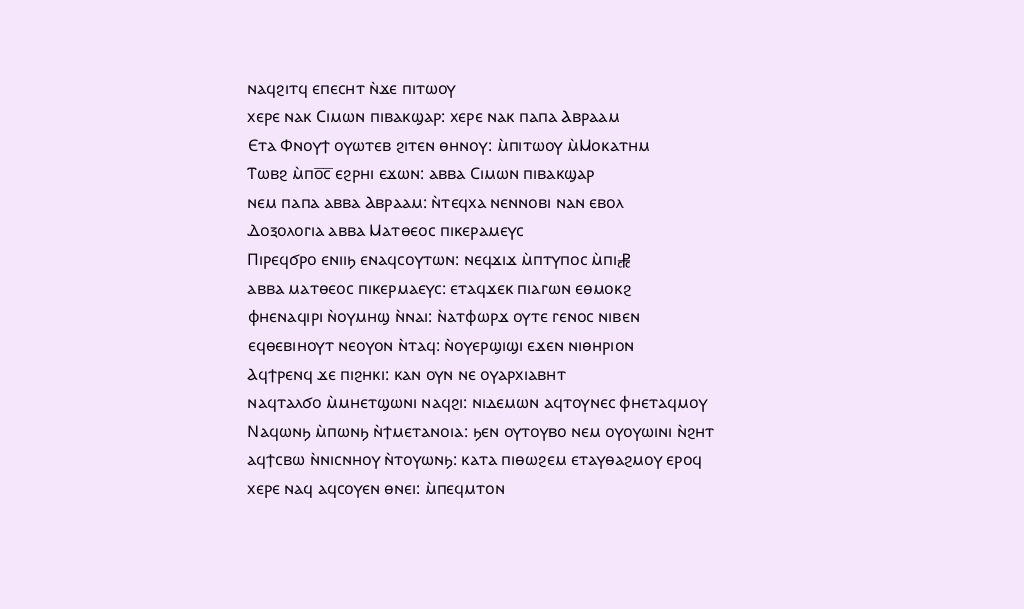ⲛⲁϥϩⲓⲧϥ ⲉⲡⲉⲥⲏⲧ ⲛ̀ϫⲉ ⲡⲓⲧⲱⲟⲩ
ⲭⲉⲣⲉ ⲛⲁⲕ Ⲥⲓⲙⲱⲛ ⲡⲓⲃⲁⲕϣⲁⲣ: ⲭⲉⲣⲉ ⲛⲁⲕ ⲡⲁⲡⲁ Ⲁⲃⲣⲁⲁⲙ
Ⲉⲧⲁ Ⲫⲛⲟⲩϯ ⲟⲩⲱⲧⲉⲃ ϩⲓⲧⲉⲛ ⲑⲏⲛⲟⲩ: ⲙ̀ⲡⲓⲧⲱⲟⲩ ⲙ̀Ⲙⲟⲕⲁⲧⲏⲙ
Ⲧⲱⲃϩ ⲙ̀ⲡⲟ̅ⲥ̅ ⲉϩⲣⲏⲓ ⲉϫⲱⲛ: ⲁⲃⲃⲁ Ⲥⲓⲙⲱⲛ ⲡⲓⲃⲁⲕϣⲁⲣ
ⲛⲉⲙ ⲡⲁⲡⲁ ⲁⲃⲃⲁ Ⲁⲃⲣⲁⲁⲙ: ⲛ̀ⲧⲉϥⲭⲁ ⲛⲉⲛⲛⲟⲃⲓ ⲛⲁⲛ ⲉⲃⲟⲗ
Ⲇⲟⲝⲟⲗⲟⲅⲓⲁ ⲁⲃⲃⲁ Ⲙⲁⲧⲑⲉⲟⲥ ⲡⲓⲕⲉⲣⲁⲙⲉⲩⲥ
Ⲡⲓⲣⲉϥϭⲣⲟ ⲉⲛⲓⲓϧ ⲉⲛⲁϥⲥⲟⲩⲧⲱⲛ: ⲛⲉϥϫⲓϫ ⲙ̀ⲡⲧⲩⲡⲟⲥ ⲙ̀ⲡⲓ⳧
ⲁⲃⲃⲁ ⲙⲁⲧⲑⲉⲟⲥ ⲡⲓⲕⲉⲣⲙⲁⲉⲩⲥ: ⲉⲧⲁϥϫⲉⲕ ⲡⲓⲁⲅⲱⲛ ⲉⲑⲙⲟⲕϩ
ⲫⲏⲉⲛⲁϥⲓⲣⲓ ⲛ̀ⲟⲩⲙⲏϣ ⲛ̀ⲛⲁⲓ: ⲛ̀ⲁⲧⲫⲱⲣϫ ⲟⲩⲧⲉ ⲅⲉⲛⲟⲥ ⲛⲓⲃⲉⲛ
ⲉϥⲑⲉⲃⲓⲏⲟⲩⲧ ⲛⲉⲟⲩⲟⲛ ⲛ̀ⲧⲁϥ: ⲛ̀ⲟⲩⲉⲣϣⲓϣⲓ ⲉϫⲉⲛ ⲛⲓⲑⲏⲣⲓⲟⲛ
Ⲁϥϯⲣⲉⲛϥ ϫⲉ ⲡⲓϩⲏⲕⲓ: ⲕⲁⲛ ⲟⲩⲛ ⲛⲉ ⲟⲩⲁⲣⲭⲓⲁⲃⲏⲧ
ⲛⲁϥⲧⲁⲗϭⲟ ⲙ̀ⲙⲏⲉⲧϣⲱⲛⲓ ⲛⲁϥϩⲓ: ⲛⲓⲇⲉⲙⲱⲛ ⲁϥⲧⲟⲩⲛⲉⲥ ⲫⲏⲉⲧⲁϥⲙⲟⲩ
Ⲛⲁϥⲱⲛϧ ⲙ̀ⲡⲱⲛϧ ⲛ̀ϯⲙⲉⲧⲁⲛⲟⲓⲁ: ϧⲉⲛ ⲟⲩⲧⲟⲩⲃⲟ ⲛⲉⲙ ⲟⲩⲟⲩⲱⲓⲛⲓ ⲛ̀ϩⲏⲧ
ⲁϥϯⲥⲃⲱ ⲛ̀ⲛⲓⲥⲛⲏⲟⲩ ⲛ̀ⲧⲟⲩⲱⲛϧ: ⲕⲁⲧⲁ ⲡⲓⲑⲱϩⲉⲙ ⲉⲧⲁⲩⲑⲁϩⲙⲟⲩ ⲉⲣⲟϥ
ⲭⲉⲣⲉ ⲛⲁϥ ⲁϥⲥⲟⲩⲉⲛ ⲑⲛⲉⲓ: ⲙ̀ⲡⲉϥⲙⲧⲟⲛ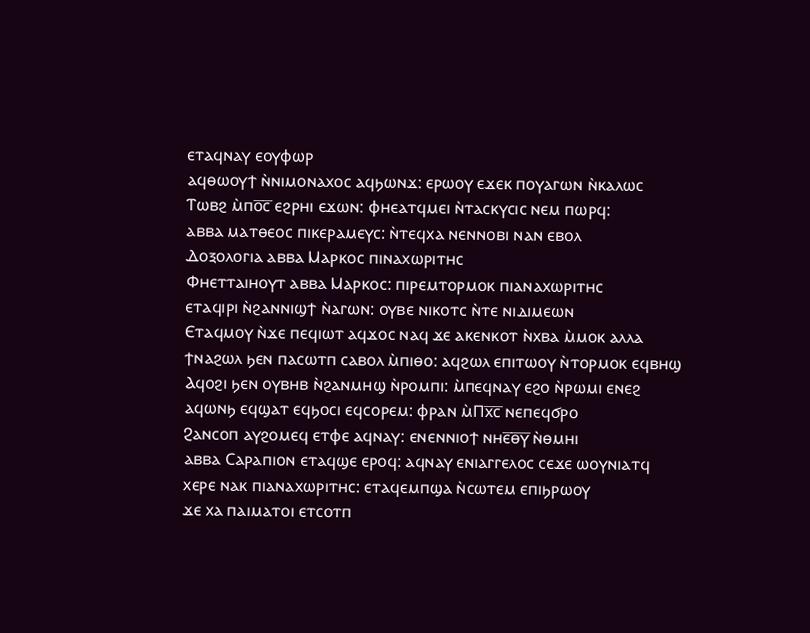ⲉⲧⲁϥⲛⲁⲩ ⲉⲟⲩⲫⲱⲣ
ⲁϥⲑⲱⲟⲩϯ ⲛ̀ⲛⲓⲙⲟⲛⲁⲭⲟⲥ ⲁϥϧⲱⲛϫ: ⲉⲣⲱⲟⲩ ⲉϫⲉⲕ ⲡⲟⲩⲁⲅⲱⲛ ⲛ̀ⲕⲁⲗⲱⲥ
Ⲧⲱⲃϩ ⲙ̀ⲡⲟ̅ⲥ̅ ⲉϩⲣⲏⲓ ⲉϫⲱⲛ: ⲫⲏⲉⲁⲧϥⲙⲉⲓ ⲛ̀ⲧⲁⲥⲕⲩⲥⲓⲥ ⲛⲉⲙ ⲡⲱⲣϥ:
ⲁⲃⲃⲁ ⲙⲁⲧⲑⲉⲟⲥ ⲡⲓⲕⲉⲣⲁⲙⲉⲩⲥ: ⲛ̀ⲧⲉϥⲭⲁ ⲛⲉⲛⲛⲟⲃⲓ ⲛⲁⲛ ⲉⲃⲟⲗ
Ⲇⲟⲝⲟⲗⲟⲅⲓⲁ ⲁⲃⲃⲁ Ⲙⲁⲣⲕⲟⲥ ⲡⲓⲛⲁⲭⲱⲣⲓⲧⲏⲥ
Ⲫⲏⲉⲧⲧⲁⲓⲏⲟⲩⲧ ⲁⲃⲃⲁ Ⲙⲁⲣⲕⲟⲥ: ⲡⲓⲣⲉⲙⲧⲟⲣⲙⲟⲕ ⲡⲓⲁⲛⲁⲭⲱⲣⲓⲧⲏⲥ
ⲉⲧⲁϥⲓⲣⲓ ⲛ̀ϩⲁⲛⲛⲓϣϯ ⲛ̀ⲁⲅⲱⲛ: ⲟⲩⲃⲉ ⲛⲓⲕⲟⲧⲥ ⲛ̀ⲧⲉ ⲛⲓⲇⲓⲙⲉⲱⲛ
Ⲉⲧⲁϥⲙⲟⲩ ⲛ̀ϫⲉ ⲡⲉϥⲓⲱⲧ ⲁϥϫⲟⲥ ⲛⲁϥ ϫⲉ ⲁⲕⲉⲛⲕⲟⲧ ⲛ̀ⲭⲃⲁ ⲙ̀ⲙⲟⲕ ⲁⲗⲗⲁ
ϯⲛⲁϩⲱⲗ ϧⲉⲛ ⲡⲁⲥⲱⲧⲡ ⲥⲁⲃⲟⲗ ⲙ̀ⲡⲓⲑⲟ: ⲁϥϩⲱⲗ ⲉⲡⲓⲧⲱⲟⲩ ⲛ̀ⲧⲟⲣⲙⲟⲕ ⲉϥⲃⲏϣ
Ⲁϥⲟϩⲓ ϧⲉⲛ ⲟⲩⲃⲏⲃ ⲛ̀ϩⲁⲛⲙⲏϣ ⲛ̀ⲣⲟⲙⲡⲓ: ⲙ̀ⲡⲉϥⲛⲁⲩ ⲉϩⲟ ⲛ̀ⲣⲱⲙⲓ ⲉⲛⲉϩ
ⲁϥⲱⲛϧ ⲉϥϣⲁⲧ ⲉϥϧⲟⲥⲓ ⲉϥⲥⲟⲣⲉⲙ: ⲫⲣⲁⲛ ⲙ̀Ⲡⲭ̅ⲥ̅ ⲛⲉⲡⲉϥϭⲣⲟ
Ϩⲁⲛⲥⲟⲡ ⲁⲩϩⲟⲙⲉϥ ⲉⲧⲫⲉ ⲁϥⲛⲁⲩ: ⲉⲛⲉⲛⲛⲓⲟϯ ⲛⲏⲉ̅ⲑ̅ⲩ̅ ⲛ̀ⲑⲙⲏⲓ
ⲁⲃⲃⲁ Ⲥⲁⲣⲁⲡⲓⲟⲛ ⲉⲧⲁϥϣⲉ ⲉⲣⲟϥ: ⲁϥⲛⲁⲩ ⲉⲛⲓⲁⲅⲅⲉⲗⲟⲥ ⲥⲉϫⲉ ⲱⲟⲩⲛⲓⲁⲧϥ
ⲭⲉⲣⲉ ⲛⲁⲕ ⲡⲓⲁⲛⲁⲭⲱⲣⲓⲧⲏⲥ: ⲉⲧⲁϥⲉⲙⲡϣⲁ ⲛ̀ⲥⲱⲧⲉⲙ ⲉⲡⲓϧⲣⲱⲟⲩ
ϫⲉ ⲭⲁ ⲡⲁⲓⲙⲁⲧⲟⲓ ⲉⲧⲥⲟⲧⲡ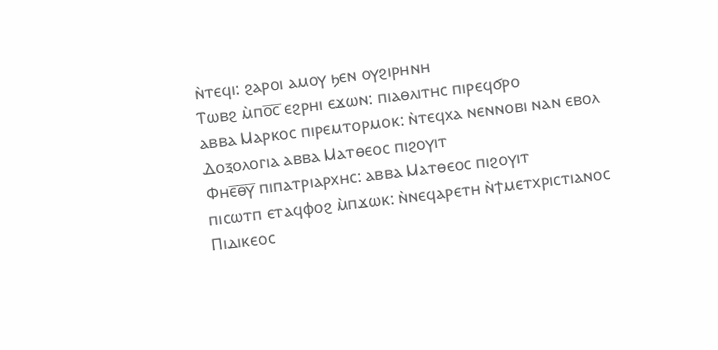ⲛ̀ⲧⲉϥⲓ: ϩⲁⲣⲟⲓ ⲁⲙⲟⲩ ϧⲉⲛ ⲟⲩϩⲓⲣⲏⲛⲏ
Ⲧⲱⲃϩ ⲙ̀ⲡⲟ̅ⲥ̅ ⲉϩⲣⲏⲓ ⲉϫⲱⲛ: ⲡⲓⲁⲑⲗⲓⲧⲏⲥ ⲡⲓⲣⲉϥϭⲣⲟ
ⲁⲃⲃⲁ Ⲙⲁⲣⲕⲟⲥ ⲡⲓⲣⲉⲙⲧⲟⲣⲙⲟⲕ: ⲛ̀ⲧⲉϥⲭⲁ ⲛⲉⲛⲛⲟⲃⲓ ⲛⲁⲛ ⲉⲃⲟⲗ
Ⲇⲟⲝⲟⲗⲟⲅⲓⲁ ⲁⲃⲃⲁ Ⲙⲁⲧⲑⲉⲟⲥ ⲡⲓϩⲟⲩⲓⲧ
Ⲫⲏⲉ̅ⲑ̅ⲩ̅ ⲡⲓⲡⲁⲧⲣⲓⲁⲣⲭⲏⲥ: ⲁⲃⲃⲁ Ⲙⲁⲧⲑⲉⲟⲥ ⲡⲓϩⲟⲩⲓⲧ
ⲡⲓⲥⲱⲧⲡ ⲉⲧⲁϥⲫⲟϩ ⲙ̀ⲡϫⲱⲕ: ⲛ̀ⲛⲉϥⲁⲣⲉⲧⲏ ⲛ̀ϯⲙⲉⲧⲭⲣⲓⲥⲧⲓⲁⲛⲟⲥ
Ⲡⲓⲇⲓⲕⲉⲟⲥ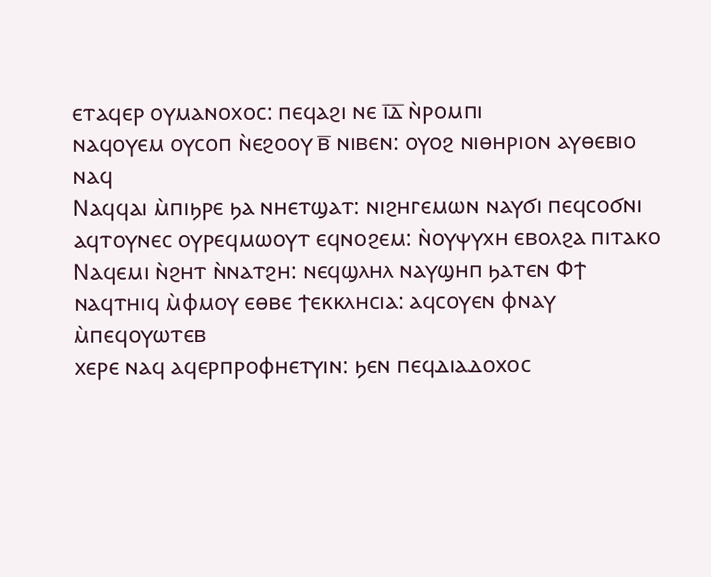ⲉⲧⲁϥⲉⲣ ⲟⲩⲙⲁⲛⲟⲭⲟⲥ: ⲡⲉϥⲁϩⲓ ⲛⲉ ⲓ̅ⲇ̅ ⲛ̀ⲣⲟⲙⲡⲓ
ⲛⲁϥⲟⲩⲉⲙ ⲟⲩⲥⲟⲡ ⲛ̀ⲉϩⲟⲟⲩ ⲃ̅ ⲛⲓⲃⲉⲛ: ⲟⲩⲟϩ ⲛⲓⲑⲏⲣⲓⲟⲛ ⲁⲩⲑⲉⲃⲓⲟ ⲛⲁϥ
Ⲛⲁϥϥⲁⲓ ⲙ̀ⲡⲓϧⲣⲉ ϧⲁ ⲛⲏⲉⲧϣⲁⲧ: ⲛⲓϩⲏⲅⲉⲙⲱⲛ ⲛⲁⲩϭⲓ ⲡⲉϥⲥⲟϭⲛⲓ
ⲁϥⲧⲟⲩⲛⲉⲥ ⲟⲩⲣⲉϥⲙⲱⲟⲩⲧ ⲉϥⲛⲟϩⲉⲙ: ⲛ̀ⲟⲩⲯⲩⲭⲏ ⲉⲃⲟⲗϩⲁ ⲡⲓⲧⲁⲕⲟ
Ⲛⲁϥⲉⲙⲓ ⲛ̀ϩⲏⲧ ⲛ̀ⲛⲁⲧϩⲏ: ⲛⲉϥϣⲗⲏⲗ ⲛⲁⲩϣⲏⲡ ϧⲁⲧⲉⲛ Ⲫϯ
ⲛⲁϥⲧⲏⲓϥ ⲙ̀ⲫⲙⲟⲩ ⲉⲑⲃⲉ ϯⲉⲕⲕⲗⲏⲥⲓⲁ: ⲁϥⲥⲟⲩⲉⲛ ⲫⲛⲁⲩ ⲙ̀ⲡⲉϥⲟⲩⲱⲧⲉⲃ
ⲭⲉⲣⲉ ⲛⲁϥ ⲁϥⲉⲣⲡⲣⲟⲫⲏⲉⲧⲩⲓⲛ: ϧⲉⲛ ⲡⲉϥⲇⲓⲁⲇⲟⲭⲟⲥ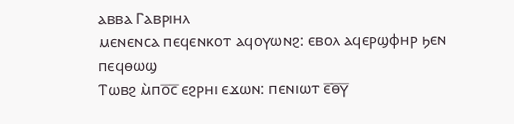ⲁⲃⲃⲁ Ⲅⲁⲃⲣⲓⲏⲗ
ⲙⲉⲛⲉⲛⲥⲁ ⲡⲉϥⲉⲛⲕⲟⲧ ⲁϥⲟⲩⲱⲛϩ: ⲉⲃⲟⲗ ⲁϥⲉⲣϣⲫⲏⲣ ϧⲉⲛ ⲡⲉϥⲑⲱϣ
Ⲧⲱⲃϩ ⲙ̀ⲡⲟ̅ⲥ̅ ⲉϩⲣⲏⲓ ⲉϫⲱⲛ: ⲡⲉⲛⲓⲱⲧ ⲉ̅ⲑ̅ⲩ̅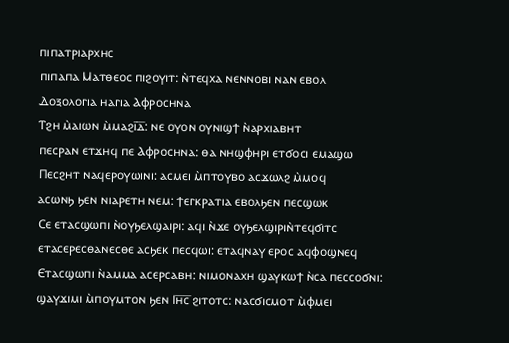ⲡⲓⲡⲁⲧⲣⲓⲁⲣⲭⲏⲥ
ⲡⲓⲡⲁⲡⲁ Ⲙⲁⲧⲑⲉⲟⲥ ⲡⲓϩⲟⲩⲓⲧ: ⲛ̀ⲧⲉϥⲭⲁ ⲛⲉⲛⲛⲟⲃⲓ ⲛⲁⲛ ⲉⲃⲟⲗ
Ⲇⲟⲝⲟⲗⲟⲅⲓⲁ ⲏⲁⲅⲓⲁ Ⲁⲫⲣⲟⲥⲏⲛⲁ
Ⲧϩⲏ ⲙ̀ⲁⲓⲱⲛ ⲙ̀ⲙⲁϩⲓ̅ⲇ̅: ⲛⲉ ⲟⲩⲟⲛ ⲟⲩⲛⲓϣϯ ⲛ̀ⲁⲣⲭⲓⲁⲃⲏⲧ
ⲡⲉⲥⲣⲁⲛ ⲉⲧϫⲏϥ ⲡⲉ Ⲁⲫⲣⲟⲥⲏⲛⲁ: ⲑⲁ ⲛⲏϣⲫⲏⲣⲓ ⲉⲧϭⲟⲥⲓ ⲉⲙⲁϣⲱ
Ⲡⲉⲥϩⲏⲧ ⲛⲁϥⲉⲣⲟⲩⲱⲓⲛⲓ: ⲁⲥⲙⲉⲓ ⲙ̀ⲡⲧⲟⲩⲃⲟ ⲁⲥϫⲱⲗϩ ⲙ̀ⲙⲟϥ
ⲁⲥⲱⲛϧ ϧⲉⲛ ⲛⲓⲁⲣⲉⲧⲏ ⲛⲉⲙ: ϯⲉⲅⲕⲣⲁⲧⲓⲁ ⲉⲃⲟⲗϧⲉⲛ ⲡⲉⲥϣⲱⲕ
Ⲥⲉ ⲉⲧⲁⲥϣⲱⲡⲓ ⲛ̀ⲟⲩϧⲉⲗϣⲁⲓⲣⲓ: ⲁϥⲓ ⲛ̀ϫⲉ ⲟⲩϧⲉⲗϣⲓⲣⲓⲛ̀ⲧⲉϥϭⲓⲧⲥ
ⲉⲧⲁⲥⲉⲣⲉⲥⲑⲁⲛⲉⲥⲑⲉ ⲁⲥϧⲉⲕ ⲡⲉⲥϥⲱⲓ: ⲉⲧⲁϥⲛⲁⲩ ⲉⲣⲟⲥ ⲁϥⲫⲟϣⲛⲉϥ
Ⲉⲧⲁⲥϣⲱⲡⲓ ⲛ̀ⲁⲙⲙⲁ ⲁⲥⲉⲣⲥⲁⲃⲏ: ⲛⲓⲙⲟⲛⲁⲭⲏ ϣⲁⲩⲕⲱϯ ⲛ̀ⲥⲁ ⲡⲉⲥⲥⲟϭⲛⲓ:
ϣⲁⲩϫⲓⲙⲓ ⲙ̀ⲡⲟⲩⲙⲧⲟⲛ ϧⲉⲛ Ⲓⲏ̅ⲥ̅ ϩⲓⲧⲟⲧⲥ: ⲛⲁⲥϭⲓⲥⲙⲟⲧ ⲙ̀ⲫⲙⲉⲓ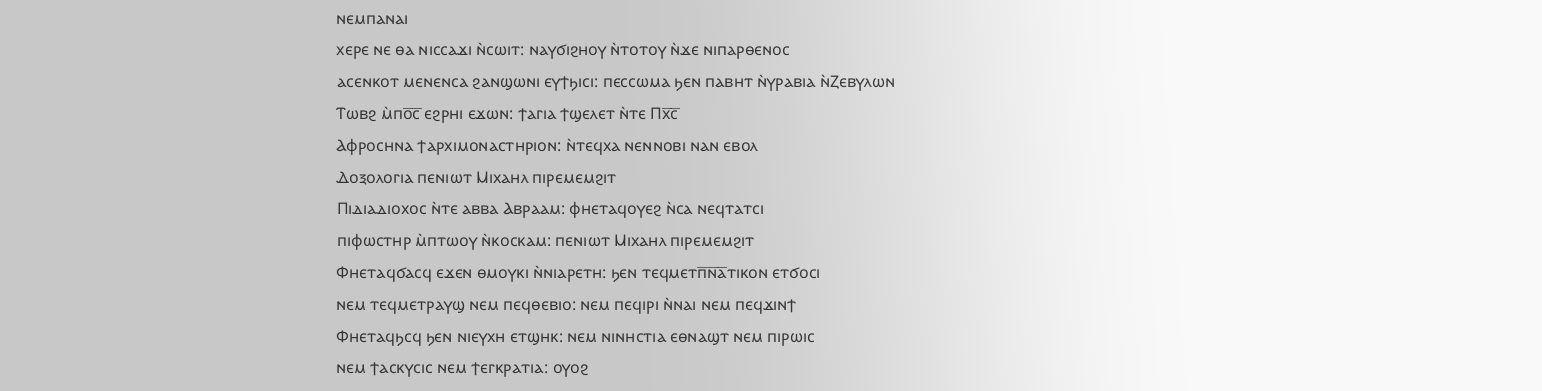ⲛⲉⲙⲡⲁⲛⲁⲓ
ⲭⲉⲣⲉ ⲛⲉ ⲑⲁ ⲛⲓⲥⲥⲁϫⲓ ⲛ̀ⲥⲱⲓⲧ: ⲛⲁⲩϭⲓϩⲏⲟⲩ ⲛ̀ⲧⲟⲧⲟⲩ ⲛ̀ϫⲉ ⲛⲓⲡⲁⲣⲑⲉⲛⲟⲥ
ⲁⲥⲉⲛⲕⲟⲧ ⲙⲉⲛⲉⲛⲥⲁ ϩⲁⲛϣⲱⲛⲓ ⲉⲩϯϧⲓⲥⲓ: ⲡⲉⲥⲥⲱⲙⲁ ϧⲉⲛ ⲡⲁⲃⲏⲧ ⲛ̀ⲩⲣⲁⲃⲓⲁ ⲛ̀Ⲍⲉⲃⲩⲗⲱⲛ
Ⲧⲱⲃϩ ⲙ̀ⲡⲟ̅ⲥ̅ ⲉϩⲣⲏⲓ ⲉϫⲱⲛ: ϯⲁⲅⲓⲁ ϯϣⲉⲗⲉⲧ ⲛ̀ⲧⲉ Ⲡⲭ̅ⲥ̅
Ⲁⲫⲣⲟⲥⲏⲛⲁ ϯⲁⲣⲭⲓⲙⲟⲛⲁⲥⲧⲏⲣⲓⲟⲛ: ⲛ̀ⲧⲉϥⲭⲁ ⲛⲉⲛⲛⲟⲃⲓ ⲛⲁⲛ ⲉⲃⲟⲗ
Ⲇⲟⲝⲟⲗⲟⲅⲓⲁ ⲡⲉⲛⲓⲱⲧ Ⲙⲓⲭⲁⲏⲗ ⲡⲓⲣⲉⲙⲉⲙϩⲓⲧ
Ⲡⲓⲇⲓⲁⲇⲓⲟⲭⲟⲥ ⲛ̀ⲧⲉ ⲁⲃⲃⲁ Ⲁⲃⲣⲁⲁⲙ: ⲫⲏⲉⲧⲁϥⲟⲩⲉϩ ⲛ̀ⲥⲁ ⲛⲉϥⲧⲁⲧⲥⲓ
ⲡⲓⲫⲱⲥⲧⲏⲣ ⲙ̀ⲡⲧⲱⲟⲩ ⲛ̀ⲕⲟⲥⲕⲁⲙ: ⲡⲉⲛⲓⲱⲧ Ⲙⲓⲭⲁⲏⲗ ⲡⲓⲣⲉⲙⲉⲙϩⲓⲧ
Ⲫⲏⲉⲧⲁϥϭⲁⲥϥ ⲉϫⲉⲛ ⲑⲙⲟⲩⲕⲓ ⲛ̀ⲛⲓⲁⲣⲉⲧⲏ: ϧⲉⲛ ⲧⲉϥⲙⲉⲧⲡ̅ⲛ̅ⲁ̅ⲧⲓⲕⲟⲛ ⲉⲧϭⲟⲥⲓ
ⲛⲉⲙ ⲧⲉϥⲙⲉⲧⲣⲁⲩϣ ⲛⲉⲙ ⲡⲉϥⲑⲉⲃⲓⲟ: ⲛⲉⲙ ⲡⲉϥⲓⲣⲓ ⲛ̀ⲛⲁⲓ ⲛⲉⲙ ⲡⲉϥϫⲓⲛϯ
Ⲫⲏⲉⲧⲁϥϧⲥϥ ϧⲉⲛ ⲛⲓⲉⲩⲭⲏ ⲉⲧϣⲏⲕ: ⲛⲉⲙ ⲛⲓⲛⲏⲥⲧⲓⲁ ⲉⲑⲛⲁϣⲧ ⲛⲉⲙ ⲡⲓⲣⲱⲓⲥ
ⲛⲉⲙ ϯⲁⲥⲕⲩⲥⲓⲥ ⲛⲉⲙ ϯⲉⲅⲕⲣⲁⲧⲓⲁ: ⲟⲩⲟϩ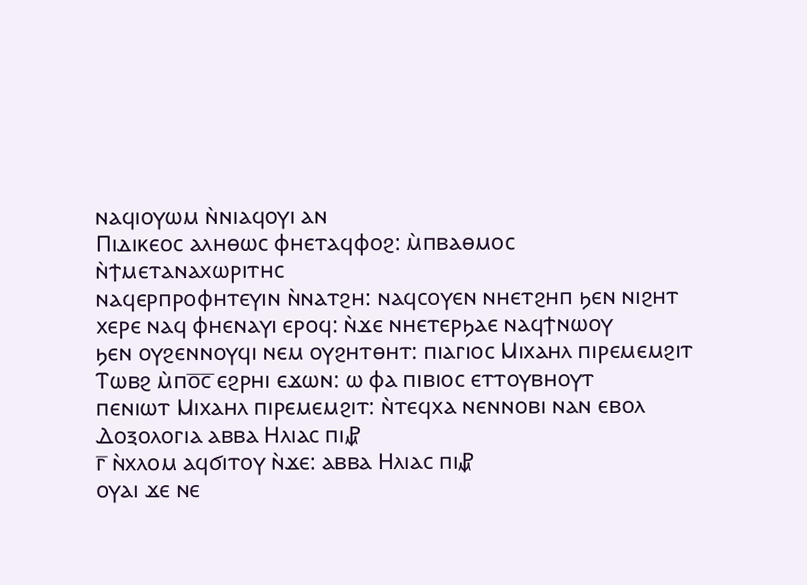ⲛⲁϥⲓⲟⲩⲱⲙ ⲛ̀ⲛⲓⲁϥⲟⲩⲓ ⲁⲛ
Ⲡⲓⲇⲓⲕⲉⲟⲥ ⲁⲗⲏⲑⲱⲥ ⲫⲏⲉⲧⲁϥⲫⲟϩ: ⲙ̀ⲡⲃⲁⲑⲙⲟⲥ ⲛ̀ϯⲙⲉⲧⲁⲛⲁⲭⲱⲣⲓⲧⲏⲥ
ⲛⲁϥⲉⲣⲡⲣⲟⲫⲏⲧⲉⲩⲓⲛ ⲛ̀ⲛⲁⲧϩⲏ: ⲛⲁϥⲥⲟⲩⲉⲛ ⲛⲏⲉⲧϩⲏⲡ ϧⲉⲛ ⲛⲓϩⲏⲧ
ⲭⲉⲣⲉ ⲛⲁϥ ⲫⲏⲉⲛⲁⲩⲓ ⲉⲣⲟϥ: ⲛ̀ϫⲉ ⲛⲏⲉⲧⲉⲣϧⲁⲉ ⲛⲁϥϯⲛⲱⲟⲩ
ϧⲉⲛ ⲟⲩϩⲉⲛⲛⲟⲩϥⲓ ⲛⲉⲙ ⲟⲩϩⲏⲧⲑⲏⲧ: ⲡⲓⲁⲅⲓⲟⲥ Ⲙⲓⲭⲁⲏⲗ ⲡⲓⲣⲉⲙⲉⲙϩⲓⲧ
Ⲧⲱⲃϩ ⲙ̀ⲡⲟ̅ⲥ̅ ⲉϩⲣⲏⲓ ⲉϫⲱⲛ: ⲱ ⲫⲁ ⲡⲓⲃⲓⲟⲥ ⲉⲧⲧⲟⲩⲃⲏⲟⲩⲧ
ⲡⲉⲛⲓⲱⲧ Ⲙⲓⲭⲁⲏⲗ ⲡⲓⲣⲉⲙⲉⲙϩⲓⲧ: ⲛ̀ⲧⲉϥⲭⲁ ⲛⲉⲛⲛⲟⲃⲓ ⲛⲁⲛ ⲉⲃⲟⲗ
Ⲇⲟⲝⲟⲗⲟⲅⲓⲁ ⲁⲃⲃⲁ Ⲏⲗⲓⲁⲥ ⲡⲓ⳥
ⲅ̅ ⲛ̀ⲭⲗⲟⲙ ⲁϥϭⲓⲧⲟⲩ ⲛ̀ϫⲉ: ⲁⲃⲃⲁ Ⲏⲗⲓⲁⲥ ⲡⲓ⳥
ⲟⲩⲁⲓ ϫⲉ ⲛⲉ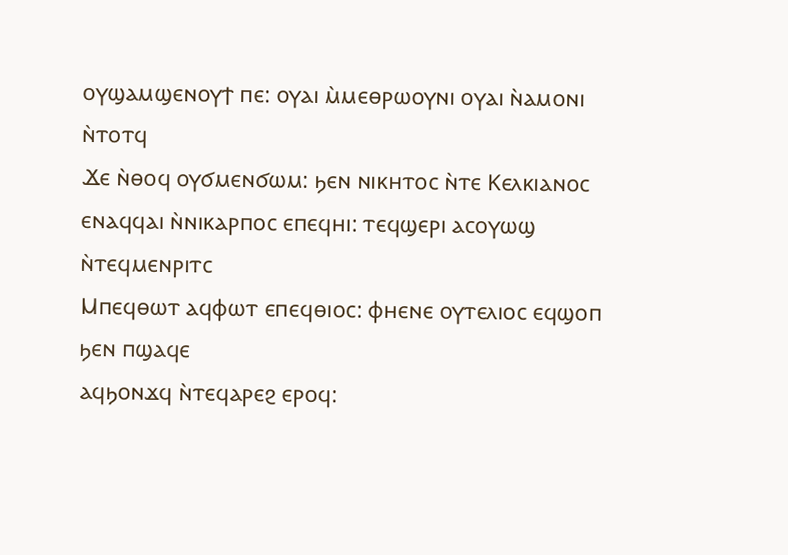ⲟⲩϣⲁⲙϣⲉⲛⲟⲩϯ ⲡⲉ: ⲟⲩⲁⲓ ⲙ̀ⲙⲉⲑⲣⲱⲟⲩⲛⲓ ⲟⲩⲁⲓ ⲛ̀ⲁⲙⲟⲛⲓ ⲛ̀ⲧⲟⲧϥ
Ϫⲉ ⲛ̀ⲑⲟϥ ⲟⲩϭⲙⲉⲛϭⲱⲙ: ϧⲉⲛ ⲛⲓⲕⲏⲧⲟⲥ ⲛ̀ⲧⲉ Ⲕⲉⲗⲕⲓⲁⲛⲟⲥ
ⲉⲛⲁϥϥⲁⲓ ⲛ̀ⲛⲓⲕⲁⲣⲡⲟⲥ ⲉⲡⲉϥⲏⲓ: ⲧⲉϥϣⲉⲣⲓ ⲁⲥⲟⲩⲱϣ ⲛ̀ⲧⲉϥⲙⲉⲛⲣⲓⲧⲥ
Ⲙⲡⲉϥⲑⲱⲧ ⲁϥⲫⲱⲧ ⲉⲡⲉϥⲑⲓⲟⲥ: ⲫⲏⲉⲛⲉ ⲟⲩⲧⲉⲗⲓⲟⲥ ⲉϥϣⲟⲡ ϧⲉⲛ ⲡϣⲁϥⲉ
ⲁϥϧⲟⲛϫϥ ⲛ̀ⲧⲉϥⲁⲣⲉϩ ⲉⲣⲟϥ: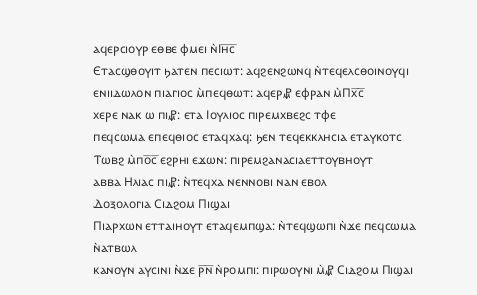ⲁϥⲉⲣⲥⲓⲟⲩⲣ ⲉⲑⲃⲉ ⲫⲙⲉⲓ ⲛ̀Ⲓⲏ̅ⲥ̅
Ⲉⲧⲁⲥϣⲑⲟⲩⲓⲧ ϧⲁⲧⲉⲛ ⲡⲉⲥⲓⲱⲧ: ⲁϥϩⲉⲛϩⲱⲛϥ ⲛ̀ⲧⲉϥⲉⲗⲥⲑⲟⲓⲛⲟⲩϥⲓ
ⲉⲛⲓⲓⲇⲱⲗⲟⲛ ⲡⲓⲁⲅⲓⲟⲥ ⲙ̀ⲡⲉϥⲑⲱⲧ: ⲁϥⲉⲣ⳥ ⲉⲫⲣⲁⲛ ⲙ̀Ⲡⲭ̅ⲥ̅
ⲭⲉⲣⲉ ⲛⲁⲕ ⲱ ⲡⲓ⳥: ⲉⲧⲁ Ⲓⲟⲩⲗⲓⲟⲥ ⲡⲓⲣⲉⲙⲭⲃⲉϩⲥ ⲧⲫⲉ
ⲡⲉϥⲥⲱⲙⲁ ⲉⲡⲉϥⲑⲓⲟⲥ ⲉⲧⲁϥⲭⲁϥ: ϧⲉⲛ ⲧⲉϥⲉⲕⲕⲗⲏⲥⲓⲁ ⲉⲧⲁⲩⲕⲟⲧⲥ
Ⲧⲱⲃϩ ⲙ̀ⲡⲟ̅ⲥ̅ ⲉϩⲣⲏⲓ ⲉϫⲱⲛ: ⲡⲓⲣⲉⲙϩⲁⲛⲁⲥⲓⲁⲉⲧⲧⲟⲩⲃⲏⲟⲩⲧ
ⲁⲃⲃⲁ Ⲏⲗⲓⲁⲥ ⲡⲓ⳥: ⲛ̀ⲧⲉϥⲭⲁ ⲛⲉⲛⲛⲟⲃⲓ ⲛⲁⲛ ⲉⲃⲟⲗ
Ⲇⲟⲝⲟⲗⲟⲅⲓⲁ Ⲥⲓⲇϩⲟⲙ Ⲡⲓϣⲁⲓ
Ⲡⲓⲁⲣⲭⲱⲛ ⲉⲧⲧⲁⲓⲏⲟⲩⲧ ⲉⲧⲁϥⲉⲙⲡϣⲁ: ⲛ̀ⲧⲉϥϣⲱⲡⲓ ⲛ̀ϫⲉ ⲡⲉϥⲥⲱⲙⲁ ⲛ̀ⲁⲧⲃⲱⲗ
ⲕⲁⲛⲟⲩⲛ ⲁⲩⲥⲓⲛⲓ ⲛ̀ϫⲉ ⲣ̅ⲛ̅ ⲛ̀ⲣⲟⲙⲡⲓ: ⲡⲓⲣⲱⲟⲩⲛⲓ ⲙ̀⳥ Ⲥⲓⲇϩⲟⲙ Ⲡⲓϣⲁⲓ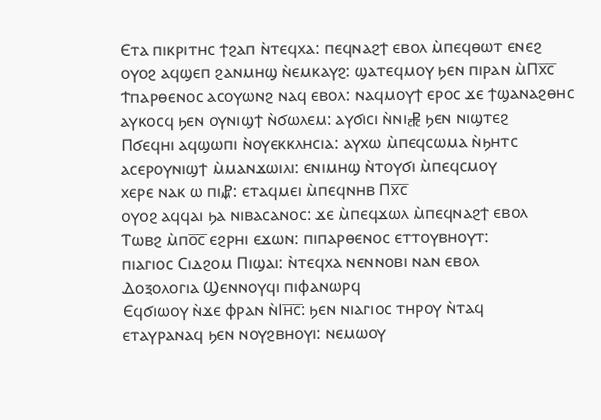Ⲉⲧⲁ ⲡⲓⲕⲣⲓⲧⲏⲥ ϯϩⲁⲡ ⲛ̀ⲧⲉϥⲭⲁ: ⲡⲉϥⲛⲁϩϯ ⲉⲃⲟⲗ ⲙ̀ⲡⲉϥⲑⲱⲧ ⲉⲛⲉϩ
ⲟⲩⲟϩ ⲁϥϣⲉⲡ ϩⲁⲛⲙⲏϣ ⲛ̀ⲉⲙⲕⲁⲩϩ: ϣⲁⲧⲉϥⲙⲟⲩ ϧⲉⲛ ⲡⲓⲣⲁⲛ ⲙ̀Ⲡⲭ̅ⲥ̅
Ϯⲡⲁⲣⲑⲉⲛⲟⲥ ⲁⲥⲟⲩⲱⲛϩ ⲛⲁϥ ⲉⲃⲟⲗ: ⲛⲁϥⲙⲟⲩϯ ⲉⲣⲟⲥ ϫⲉ ϯϣⲁⲛⲁϩⲑⲏⲥ
ⲁⲩⲕⲟⲥϥ ϧⲉⲛ ⲟⲩⲛⲓϣϯ ⲛ̀ϭⲱⲗⲉⲙ: ⲁⲩϭⲓⲥⲓ ⲛ̀ⲛⲓ⳧ ϧⲉⲛ ⲛⲓϣⲧⲉϩ
Ⲡϭⲉϥⲏⲓ ⲁϥϣⲱⲡⲓ ⲛ̀ⲟⲩⲉⲕⲕⲗⲏⲥⲓⲁ: ⲁⲩⲭⲱ ⲙ̀ⲡⲉϥⲥⲱⲙⲁ ⲛ̀ϧⲏⲧⲥ
ⲁⲥⲉⲣⲟⲩⲛⲓϣϯ ⲙ̀ⲙⲁⲛϫⲱⲓⲗⲓ: ⲉⲛⲓⲙⲏϣ ⲛ̀ⲧⲟⲩϭⲓ ⲙ̀ⲡⲉϥⲥⲙⲟⲩ
ⲭⲉⲣⲉ ⲛⲁⲕ ⲱ ⲡⲓ⳥: ⲉⲧⲁϥⲙⲉⲓ ⲙ̀ⲡⲉϥⲛⲏⲃ Ⲡⲭ̅ⲥ̅
ⲟⲩⲟϩ ⲁϥϥⲁⲓ ϧⲁ ⲛⲓⲃⲁⲥⲁⲛⲟⲥ: ϫⲉ ⲙ̀ⲡⲉϥϫⲱⲗ ⲙ̀ⲡⲉϥⲛⲁϩϯ ⲉⲃⲟⲗ
Ⲧⲱⲃϩ ⲙ̀ⲡⲟ̅ⲥ̅ ⲉϩⲣⲏⲓ ⲉϫⲱⲛ: ⲡⲓⲡⲁⲣⲑⲉⲛⲟⲥ ⲉⲧⲧⲟⲩⲃⲏⲟⲩⲧ:
ⲡⲓⲁⲅⲓⲟⲥ Ⲥⲓⲇϩⲟⲙ Ⲡⲓϣⲁⲓ: ⲛ̀ⲧⲉϥⲭⲁ ⲛⲉⲛⲛⲟⲃⲓ ⲛⲁⲛ ⲉⲃⲟⲗ
Ⲇⲟⲝⲟⲗⲟⲅⲓⲁ Ϣⲉⲛⲛⲟⲩϥⲓ ⲡⲓⲫⲁⲛⲱⲣϥ
Ⲉϥϭⲓⲱⲟⲩ ⲛ̀ϫⲉ ⲫⲣⲁⲛ ⲛ̀Ⲓⲏ̅ⲥ̅: ϧⲉⲛ ⲛⲓⲁⲅⲓⲟⲥ ⲧⲏⲣⲟⲩ ⲛ̀ⲧⲁϥ
ⲉⲧⲁⲩⲣⲁⲛⲁϥ ϧⲉⲛ ⲛⲟⲩϩⲃⲏⲟⲩⲓ: ⲛⲉⲙⲱⲟⲩ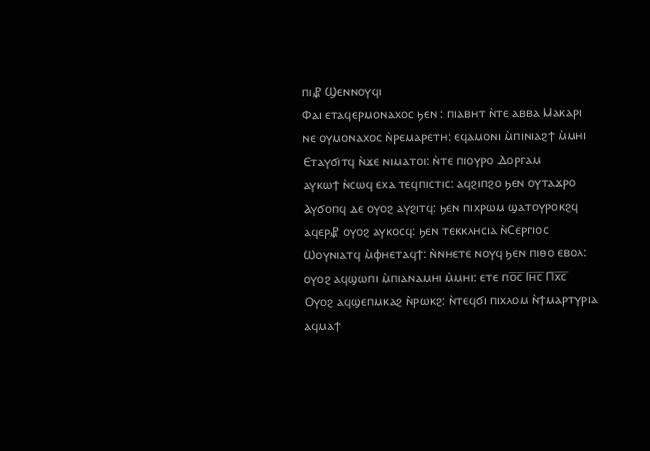ⲡⲓ⳥ Ϣⲉⲛⲛⲟⲩϥⲓ
Ⲫⲁⲓ ⲉⲧⲁϥⲉⲣⲙⲟⲛⲁⲭⲟⲥ ϧⲉⲛ : ⲡⲓⲁⲃⲏⲧ ⲛ̀ⲧⲉ ⲁⲃⲃⲁ Ⲙⲁⲕⲁⲣⲓ
ⲛⲉ ⲟⲩⲙⲟⲛⲁⲭⲟⲥ ⲛ̀ⲣⲉⲙⲁⲣⲉⲧⲏ: ⲉϥⲁⲙⲟⲛⲓ ⲙ̀ⲡⲓⲛⲓⲁϩϯ ⲙ̀ⲙⲏⲓ
Ⲉⲧⲁⲩϭⲓⲧϥ ⲛ̀ϫⲉ ⲛⲓⲙⲁⲧⲟⲓ: ⲛ̀ⲧⲉ ⲡⲓⲟⲩⲣⲟ Ⲇⲟⲣⲅⲁⲙ
ⲁⲩⲕⲱϯ ⲛ̀ⲥⲱϥ ⲉⲭⲁ ⲧⲉϥⲡⲓⲥⲧⲓⲥ: ⲁϥϩⲓⲡϩⲟ ϧⲉⲛ ⲟⲩⲧⲁϫⲣⲟ
Ⲁⲩϭⲟⲡϥ ⲇⲉ ⲟⲩⲟϩ ⲁⲩϩⲓⲧϥ: ϧⲉⲛ ⲡⲓⲭⲣⲱⲙ ϣⲁⲧⲟⲩⲣⲟⲕϩϥ
ⲁϥⲉⲣ⳥ ⲟⲩⲟϩ ⲁⲩⲕⲟⲥϥ: ϧⲉⲛ ⲧⲉⲕⲕⲗⲏⲥⲓⲁ ⲛ̀Ⲥⲉⲣⲅⲓⲟⲥ
Ⲱⲟⲩⲛⲓⲁⲧϥ ⲙ̀ⲫⲏⲉⲧⲁϥϯ: ⲛ̀ⲛⲏⲉⲧⲉ ⲛⲟⲩϥ ϧⲉⲛ ⲡⲓⲑⲟ ⲉⲃⲟⲗ:
ⲟⲩⲟϩ ⲁϥϣⲱⲡⲓ ⲙ̀ⲡⲓⲁⲛⲁⲙⲏⲓ ⲙ̀ⲙⲏⲓ: ⲉⲧⲉ ⲡⲟ̅ⲥ̅ Ⲓⲏ̅ⲥ̅ Ⲡⲭ̅ⲥ̅
Ⲟⲩⲟϩ ⲁϥϣⲉⲡⲙⲕⲁϩ ⲛ̀ⲣⲱⲕϩ: ⲛ̀ⲧⲉϥϭⲓ ⲡⲓⲭⲗⲟⲙ ⲛ̀ϯⲙⲁⲣⲧⲩⲣⲓⲁ
ⲁϥⲙⲁϯ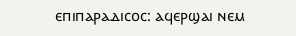ⲉⲡⲓⲡⲁⲣⲁⲇⲓⲥⲟⲥ: ⲁϥⲉⲣϣⲁⲓ ⲛⲉⲙ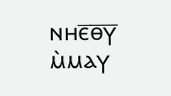ⲛⲏⲉ̅ⲑ̅ⲩ̅ ⲙ̀ⲙⲁⲩ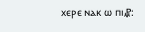ⲭⲉⲣⲉ ⲛⲁⲕ ⲱ ⲡⲓ⳥: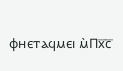ⲫⲏⲉⲧⲁϥⲙⲉⲓ ⲙ̀Ⲡⲭ̅ⲥ̅